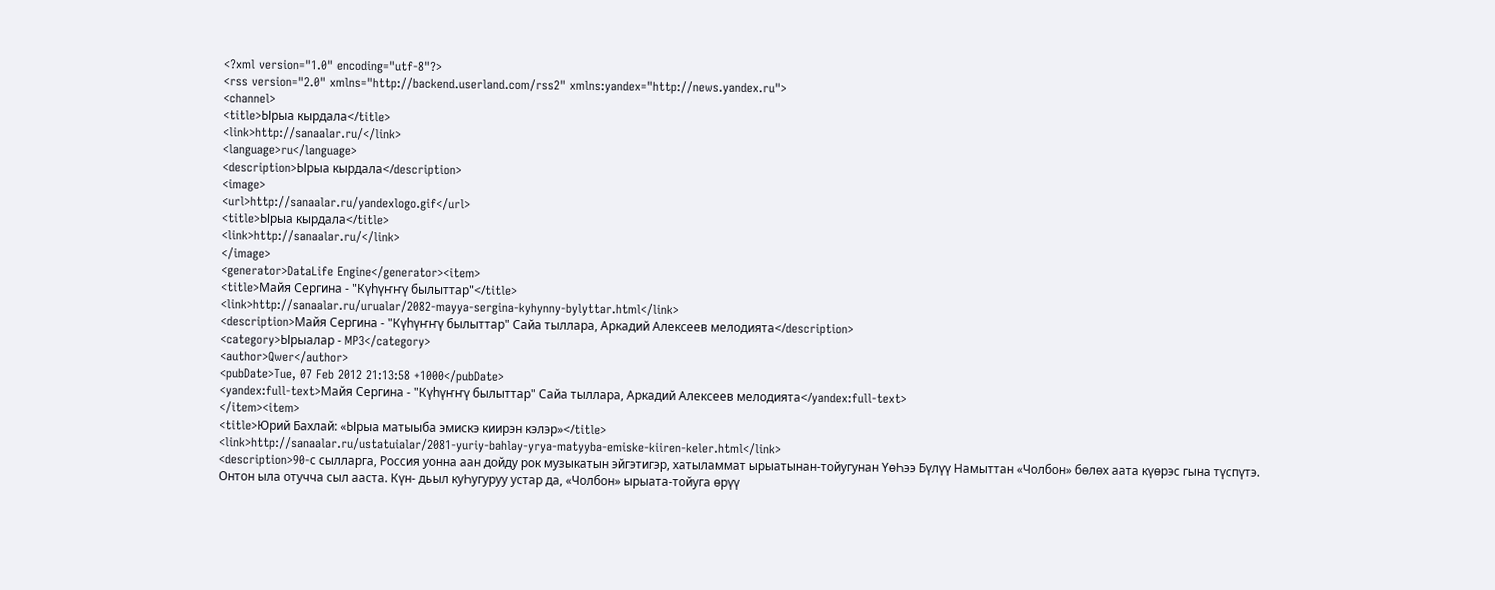<?xml version="1.0" encoding="utf-8"?>
<rss version="2.0" xmlns="http://backend.userland.com/rss2" xmlns:yandex="http://news.yandex.ru">
<channel>
<title>Ырыа кырдала</title>
<link>http://sanaalar.ru/</link>
<language>ru</language>
<description>Ырыа кырдала</description>
<image>
<url>http://sanaalar.ru/yandexlogo.gif</url>
<title>Ырыа кырдала</title>
<link>http://sanaalar.ru/</link>
</image>
<generator>DataLife Engine</generator><item>
<title>Майя Сергина - "Күһүҥҥү былыттар"</title>
<link>http://sanaalar.ru/urualar/2082-mayya-sergina-kyhynny-bylyttar.html</link>
<description>Майя Сергина - "Күһүҥҥү былыттар" Сайа тыллара, Аркадий Алексеев мелодията</description>
<category>Ырыалар - MP3</category>
<author>Qwer</author>
<pubDate>Tue, 07 Feb 2012 21:13:58 +1000</pubDate>
<yandex:full-text>Майя Сергина - "Күһүҥҥү былыттар" Сайа тыллара, Аркадий Алексеев мелодията</yandex:full-text>
</item><item>
<title>Юрий Бахлай: «Ырыа матыыба эмискэ киирэн кэлэр»</title>
<link>http://sanaalar.ru/ustatuialar/2081-yuriy-bahlay-yrya-matyyba-emiske-kiiren-keler.html</link>
<description>90-с сылларга, Россия уонна аан дойду рок музыкатын эйгэтигэр, хатыламмат ырыатынан-тойугунан ҮөҺээ Бүлүү Намыттан «Чолбон» бөлөх аата күөрэс гына түспүтэ. Онтон ыла отучча сыл ааста. Күн- дьыл куҺугуруу устар да, «Чолбон» ырыата-тойуга өрүү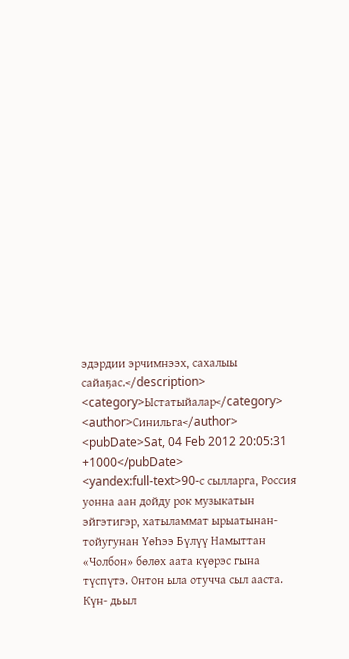эдэрдии эрчимнээх, сахалыы сайаҕас.</description>
<category>Ыстатыйалар</category>
<author>Синильга</author>
<pubDate>Sat, 04 Feb 2012 20:05:31 +1000</pubDate>
<yandex:full-text>90-с сылларга, Россия уонна аан дойду рок музыкатын эйгэтигэр, хатыламмат ырыатынан-тойугунан ҮөҺээ Бүлүү Намыттан «Чолбон» бөлөх аата күөрэс гына түспүтэ. Онтон ыла отучча сыл ааста. Күн- дьыл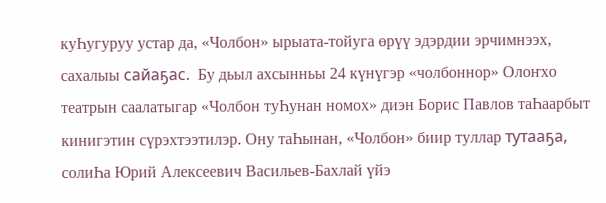куҺугуруу устар да, «Чолбон» ырыата-тойуга өрүү эдэрдии эрчимнээх, сахалыы сайаҕас.  Бу дьыл ахсынньы 24 күнүгэр «чолбоннор» Олоҥхо театрын саалатыгар «Чолбон туҺунан номох» диэн Борис Павлов таҺаарбыт кинигэтин сүрэхтээтилэр. Ону таҺынан, «Чолбон» биир туллар тутааҕа, солиҺа Юрий Алексеевич Васильев-Бахлай үйэ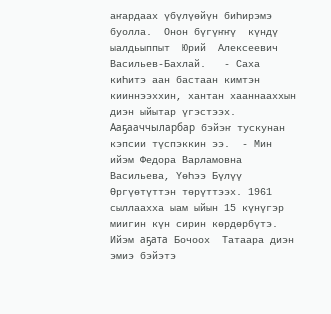аҥардаах үбүлүөйүн биҺирэмэ буолла.  Онон бүгүҥҥү  күндү ыалдьыппыт  Юрий  Алексеевич  Васильев-Бахлай.   - Саха киҺитэ аан бастаан кимтэн кииннээххин, хантан хааннааххын диэн ыйытар үгэстээх. Ааҕааччыларбар бэйэҥ тускунан кэпсии түспэккин ээ.  - Мин ийэм Федора Варламовна Васильева, ҮөҺээ Бүлүү Өргүөтүттэн төрүттээх. 1961 сыллаахха ыам ыйын 15 күнүгэр миигин күн сирин көрдөрбүтэ. Ийэм аҕата Бочоох  Татаара диэн эмиэ бэйэтэ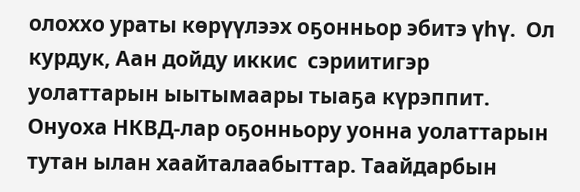олоххо ураты көрүүлээх оҕонньор эбитэ үһү.  Ол курдук, Аан дойду иккис  сэриитигэр уолаттарын ыытымаары тыаҕа күрэппит. Онуоха НКВД-лар оҕонньору уонна уолаттарын тутан ылан хаайталаабыттар. Таайдарбын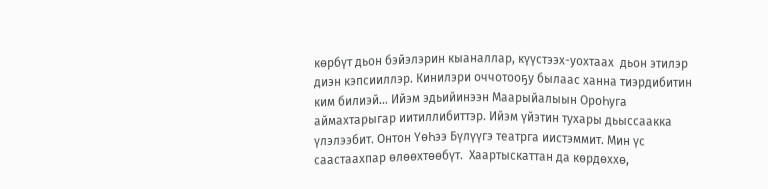көрбүт дьон бэйэлэрин кыаналлар, күүстээх-уохтаах  дьон этилэр  диэн кэпсииллэр. Кинилэри оччотооҕу былаас ханна тиэрдибитин ким билиэй... Ийэм эдьийинээн Маарыйалыын ОроҺуга аймахтарыгар иитиллибиттэр. Ийэм үйэтин тухары дьыссаакка үлэлээбит. Онтон ҮөҺээ Бүлүүгэ театрга иистэммит. Мин үс саастаахпар өлөөхтөөбүт.  Хаартыскаттан да көрдөххө,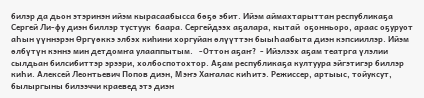билэр да дьон этэринэн ийэм кырасаабысса бөҕө эбит. Ийэм аймахтарыттан республикаҕа Сергей Ли-фу диэн биллэр тустуук  баара. Сергейдээх аҕалара, кытай  оҕонньоро, араас оҕуруот аҺын үүннэрэн Өргүөккэ элбэх киһини хоргуйан өлүүттэн быыҺаабыта диэн кэпсииллэр. Ийэм өлбүтүн кэннэ мин детдомҥа улааппытым.   -Оттон аҕаҥ?  - Ийэлээх аҕам театрга үлэлии сылдьан билсибиттэр эрээри, холбоспотохтор. Аҕам республикаҕа култуура эйгэтигэр биллэр киҺи. Алексей Леонтьевич Попов диэн, Мэҥэ Хаҥалас киҺитэ. Режиссер, артыыс, тойуксут, былыргыны билээччи краевед этэ диэн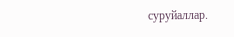суруйаллар.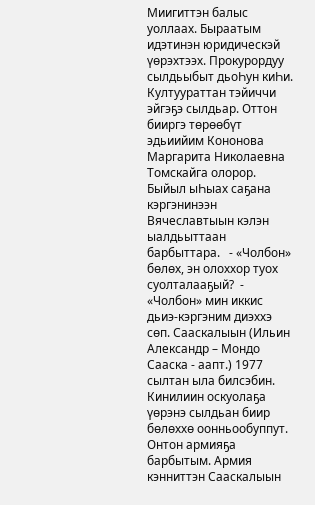Миигиттэн балыс уоллаах. Быраатым идэтинэн юридическэй үөрэхтээх. Прокурордуу сылдьыбыт дьоҺун киҺи. Култуураттан тэйиччи эйгэҕэ сылдьар. Оттон бииргэ төрөөбүт эдьиийим Кононова Маргарита Николаевна Томскайга олорор.  Быйыл ыҺыах саҕана кэргэнинээн Вячеславтыын кэлэн ыалдьыттаан барбыттара.   - «Чолбон» бөлөх, эн олоххор туох суолталааҕый?  - «Чолбон» мин иккис дьиэ-кэргэним диэххэ сөп. Сааскалыын (Ильин Александр – Мондо Сааска - аапт.) 1977 сылтан ыла билсэбин. Кинилиин оскуолаҕа үөрэнэ сылдьан биир бөлөххө оонньообуппут. Онтон армияҕа барбытым. Армия кэнниттэн Сааскалыын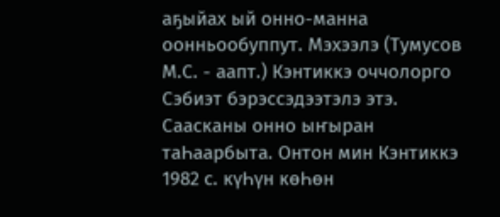аҕыйах ый онно-манна оонньообуппут. Мэхээлэ (Тумусов М.С. - аапт.) Кэнтиккэ оччолорго Сэбиэт бэрэссэдээтэлэ этэ. Саасканы онно ыҥыран таҺаарбыта. Онтон мин Кэнтиккэ 1982 с. күҺүн көҺөн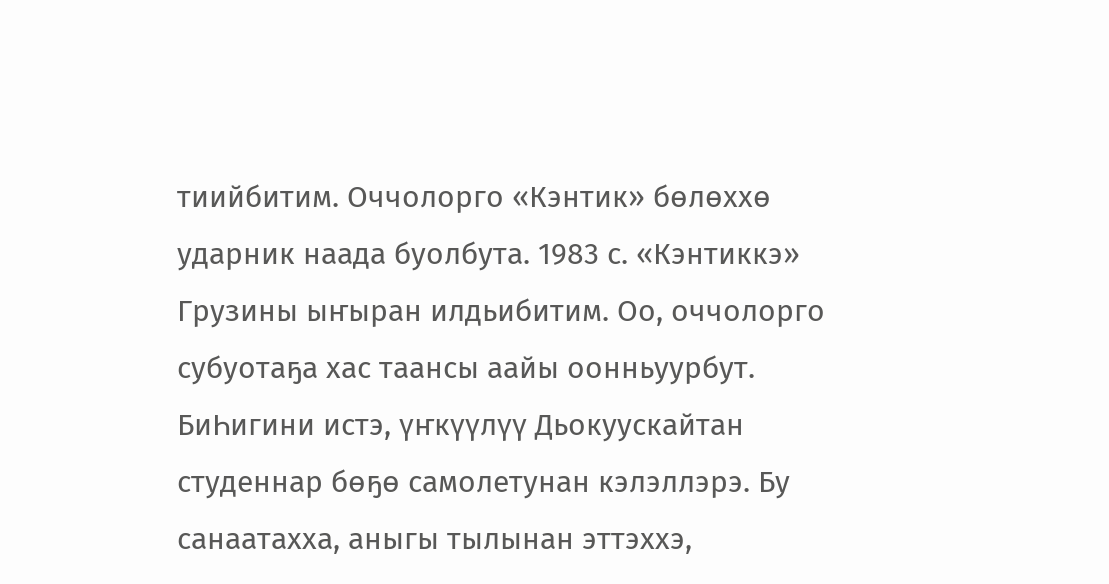тиийбитим. Оччолорго «Кэнтик» бөлөххө ударник наада буолбута. 1983 с. «Кэнтиккэ» Грузины ыҥыран илдьибитим. Оо, оччолорго субуотаҕа хас таансы аайы оонньуурбут. БиҺигини истэ, үҥкүүлүү Дьокуускайтан студеннар бөҕө самолетунан кэлэллэрэ. Бу санаатахха, аныгы тылынан эттэххэ,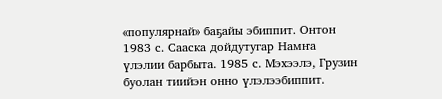«популярнай» баҕайы эбиппит. Онтон 1983 с. Сааска дойдутугар Намҥа үлэлии барбыта. 1985 с. Мэхээлэ, Грузин буолан тиийэн онно үлэлээбиппит.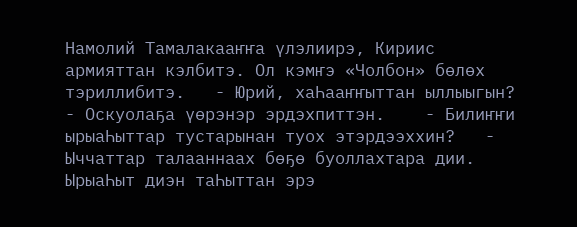Намолий Тамалакааҥҥа үлэлиирэ, Кириис армияттан кэлбитэ. Ол кэмҥэ «Чолбон» бөлөх тэриллибитэ.   - Юрий, хаҺааҥҥыттан ыллыыгын?   - Оскуолаҕа үөрэнэр эрдэхпиттэн.    - Билиҥҥи ырыаҺыттар тустарынан туох этэрдээххин?   - Ыччаттар талааннаах бөҕө буоллахтара дии. ЫрыаҺыт диэн таҺыттан эрэ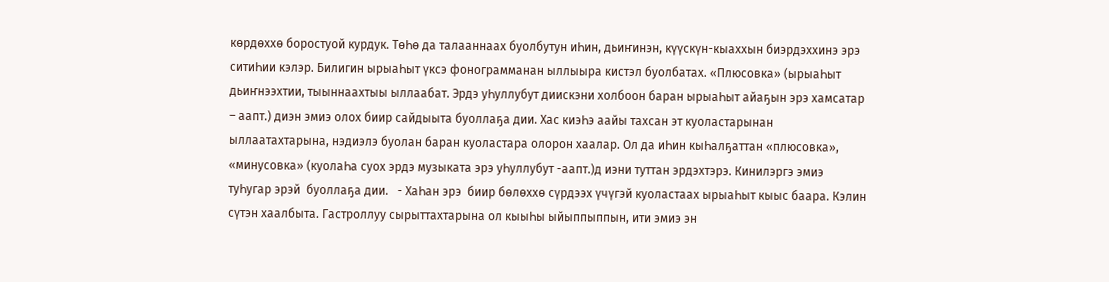көрдөххө боростуой курдук. ТөҺө да талааннаах буолбутун иҺин, дьиҥинэн, күүскүн-кыаххын биэрдэххинэ эрэ ситиҺии кэлэр. Билигин ырыаҺыт үксэ фонограмманан ыллыыра кистэл буолбатах. «Плюсовка» (ырыаҺыт дьиҥнээхтии, тыыннаахтыы ыллаабат. Эрдэ уҺуллубут диискэни холбоон баран ырыаҺыт айаҕын эрэ хамсатар – аапт.) диэн эмиэ олох биир сайдыыта буоллаҕа дии. Хас киэҺэ аайы тахсан эт куоластарынан ыллаатахтарына, нэдиэлэ буолан баран куоластара олорон хаалар. Ол да иҺин кыҺалҕаттан «плюсовка», «минусовка» (куолаҺа суох эрдэ музыката эрэ уҺуллубут -аапт.)д иэни туттан эрдэхтэрэ. Кинилэргэ эмиэ туҺугар эрэй  буоллаҕа дии.   - ХаҺан эрэ  биир бөлөххө сүрдээх үчүгэй куоластаах ырыаҺыт кыыс баара. Кэлин сүтэн хаалбыта. Гастроллуу сырыттахтарына ол кыыҺы ыйыппыппын, ити эмиэ эн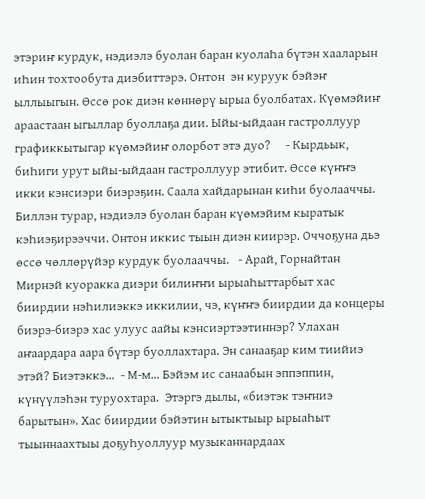этэриҥ курдук, нэдиэлэ буолан баран куолаҺа бүтэн хааларын иҺин тохтообута диэбиттэрэ. Онтон  эн куруук бэйэҥ ыллыыгын. Өссө рок диэн көннөрү ырыа буолбатах. Күөмэйиҥ араастаан ыгыллар буоллаҕа дии. Ыйы-ыйдаан гастроллуур  графиккытыгар күөмэйиҥ олорбот этэ дуо?     - Кырдьык, биҺиги урут ыйы-ыйдаан гастроллуур этибит. Өссө күҥҥэ икки кэнсиэри биэрэҕин. Саала хайдарынан киҺи буолааччы. Биллэн турар, нэдиэлэ буолан баран күөмэйим кыратык кэҺиэҕирээччи. Онтон иккис тыын диэн киирэр. Оччоҕуна дьэ өссө чөллөрүйэр курдук буолааччы.   - Арай, Горнайтан Мирнэй куоракка диэри билиҥҥи ырыаҺыттарбыт хас биирдии нэҺилиэккэ иккилии, чэ, күҥҥэ биирдии да концеры биэрэ-биэрэ хас улуус аайы кэнсиэртээтиннэр? Улахан аҥаардара аара бүтэр буоллахтара. Эн санааҕар ким тиийиэ этэй? Биэтэккэ…  - М-м… Бэйэм ис санаабын эппэппин, күнүүлэҺэн туруохтара.  Этэргэ дылы, «биэтэк тэҥниэ барытын». Хас биирдии бэйэтин ытыктыыр ырыаҺыт тыыннаахтыы доҕуҺуоллуур музыканнардаах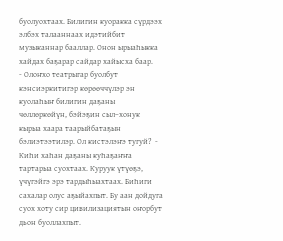буолуохтаах. Билигин куоракка сүрдээх элбэх талааннаах идэтийбит музыканнар бааллар. Онон ырыаҺыкка  хайдах баҕарар сайдар хайысха баар.    - Олоҥхо театрыгар буолбут кэнсиэркитигэр көрөөччүлэр эн куолаҺыҥ билигин даҕаны чөллөркөйүн, бэйэҕин сыл–хонук кырыа хаара таарыйбатаҕын бэлиэтээтилэр. Ол кистэлэҥэ тугуй?  - КиҺи хаҺан даҕаны куҺаҕаҥҥа тартарыа суохтаах. Куруук үтүөҕэ, үчүгэйгэ эрэ тардыҺыахтаах. БиҺиги сахалар олус аҕыйахпыт. Бу аан дойдуга суох хоту сир цивилизациятын оҥорбут дьон буоллахпыт.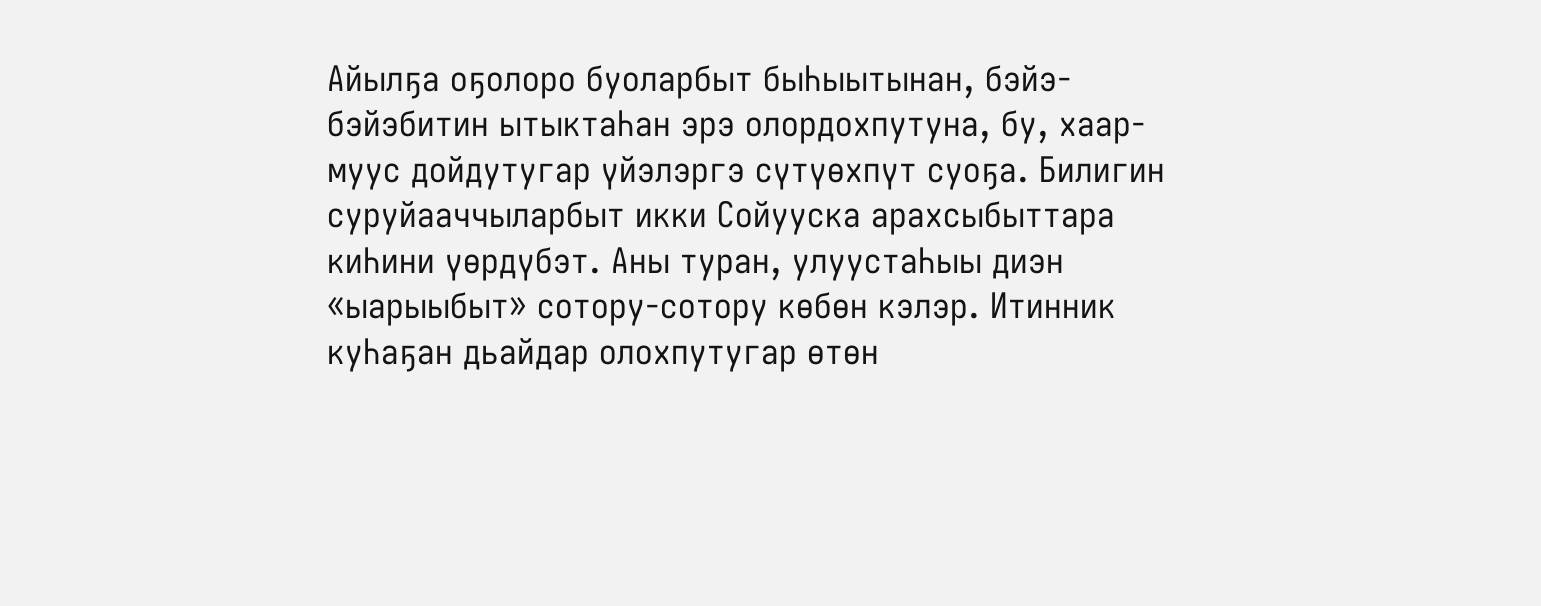Айылҕа оҕолоро буоларбыт быҺыытынан, бэйэ-бэйэбитин ытыктаҺан эрэ олордохпутуна, бу, хаар-муус дойдутугар үйэлэргэ сүтүөхпүт суоҕа. Билигин суруйааччыларбыт икки Сойууска арахсыбыттара киҺини үөрдүбэт. Аны туран, улуустаҺыы диэн «ыарыыбыт» сотору-сотору көбөн кэлэр. Итинник куҺаҕан дьайдар олохпутугар өтөн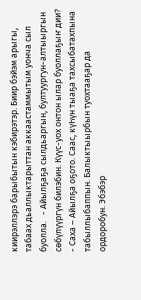киирэллэрэ барыбытын кэбирэтэр. Биир бэйэм арыгы, табаах дьаллыктарыттан аккаастаммытым уонча сыл буолла.   - Айылҕаҕа сылдьаргын, бултуургун-алтыыргын сөбүлүүргүн билэбин. Күүс-уох онтон ылар буоллаҕыҥ дии?  - Саха – Айылҕа оҕото. Саас, күҺүн тыаҕа тахсыбатахпына табыллыбаппын. Балыктыырбын туохтааҕар да ордоробун. Эбэбэр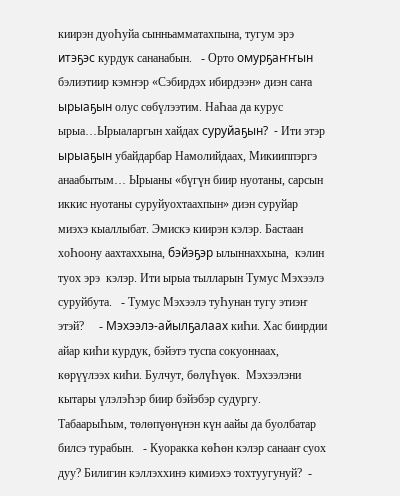киирэн дуоҺуйа сынньамматахпына, тугум эрэ итэҕэс курдук сананабын.   - Орто омурҕаҥҥын бэлиэтиир кэмҥэр «Сэбирдэх ибирдээн» диэн саҥа ырыаҕын олус сөбүлээтим. НаҺаа да курус ырыа…Ырыаларгын хайдах суруйаҕын?  - Ити этэр ырыаҕын убайдарбар Намолийдаах, Микииппэргэ анаабытым… Ырыаны «бүгүн биир нуотаны, сарсын иккис нуотаны суруйуохтаахпын» диэн суруйар миэхэ кыаллыбат. Эмискэ киирэн кэлэр. Бастаан хоҺоону аахтаххына, бэйэҕэр ылыннаххына,  кэлин туох эрэ  кэлэр. Ити ырыа тылларын Тумус Мэхээлэ суруйбута.   - Тумус Мэхээлэ туҺунан тугу этиэҥ этэй?     - Мэхээлэ-айылҕалаах киҺи. Хас биирдии айар киҺи курдук, бэйэтэ туспа сокуоннаах, көрүүлээх киҺи. Булчут, бөлүҺүөк.  Мэхээлэни  кытары үлэлэҺэр биир бэйэбэр судургу. ТабаарыҺым, төлөпүөнүнэн күн аайы да буолбатар билсэ турабын.   - Куоракка көҺөн кэлэр санааҥ суох дуу? Билигин кэллэххинэ кимиэхэ тохтуугунуй?  -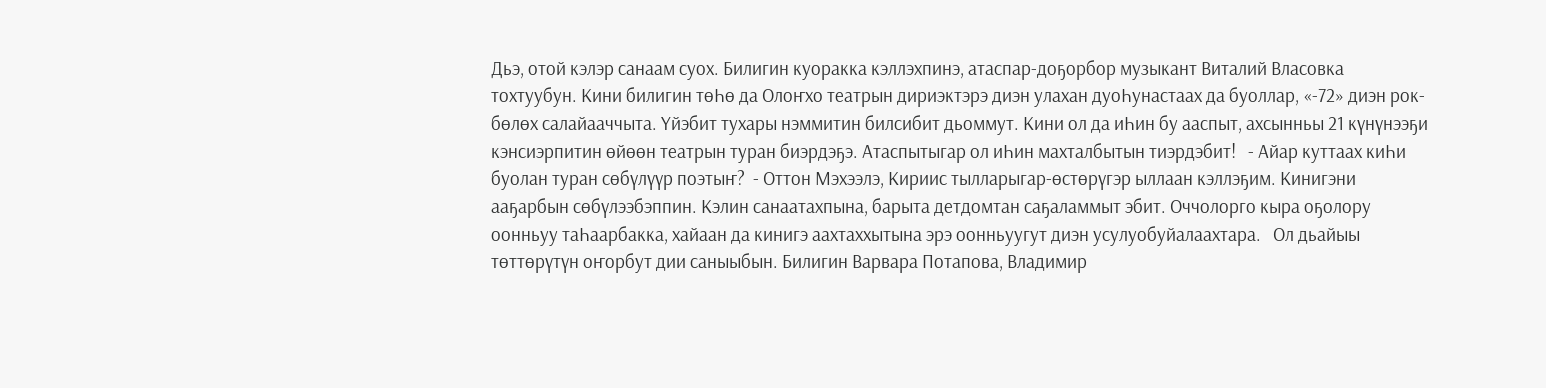Дьэ, отой кэлэр санаам суох. Билигин куоракка кэллэхпинэ, атаспар-доҕорбор музыкант Виталий Власовка тохтуубун. Кини билигин төҺө да Олоҥхо театрын дириэктэрэ диэн улахан дуоҺунастаах да буоллар, «-72» диэн рок-бөлөх салайааччыта. Үйэбит тухары нэммитин билсибит дьоммут. Кини ол да иҺин бу ааспыт, ахсынньы 21 күнүнээҕи кэнсиэрпитин өйөөн театрын туран биэрдэҕэ. Атаспытыгар ол иҺин махталбытын тиэрдэбит!   - Айар куттаах киҺи буолан туран сөбүлүүр поэтыҥ?  - Оттон Мэхээлэ, Кириис тылларыгар-өстөрүгэр ыллаан кэллэҕим. Кинигэни ааҕарбын сөбүлээбэппин. Кэлин санаатахпына, барыта детдомтан саҕаламмыт эбит. Оччолорго кыра оҕолору оонньуу таҺаарбакка, хайаан да кинигэ аахтаххытына эрэ оонньуугут диэн усулуобуйалаахтара.   Ол дьайыы төттөрүтүн оҥорбут дии саныыбын. Билигин Варвара Потапова, Владимир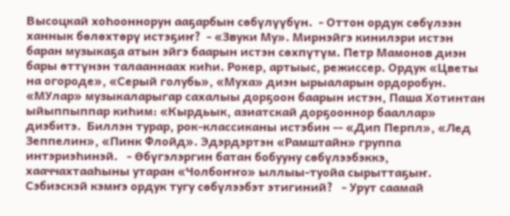Высоцкай хоҺооннорун ааҕарбын сөбүлүүбүн.  - Оттон ордук сөбүлээн ханнык бөлөхтөрү истэҕиҥ?  - «Звуки Му». Мирнэйгэ кинилэри истэн баран музыкаҕа атын эйгэ баарын истэн сөхпүтүм. Петр Мамонов диэн бары өттүнэн талааннаах киҺи. Рокер, артыыс, режиссер. Ордук «Цветы на огороде», «Серый голубь», «Муха» диэн ырыаларын ордоробун. «МУлар» музыкаларыгар сахалыы дорҕоон баарын истэн, Паша Хотинтан ыйыппыппар киҺим: «Кырдьык, азиатскай дорҕооннор бааллар» диэбитэ.  Биллэн турар, рок-классиканы истэбин -- «Дип Перпл», «Лед Зеппелин», «Пинк Флойд». Эдэрдэртэн «Рамштайн» группа интэриэҺинэй.   - Өбүгэлэргин батан бобууну сөбүлээбэккэ, хааччахтааҺыны утаран «Чолбоҥҥо» ыллыы-туойа сырыттаҕыҥ. Сэбиэскэй кэмҥэ ордук тугу сөбүлээбэт этигиний?   - Урут саамай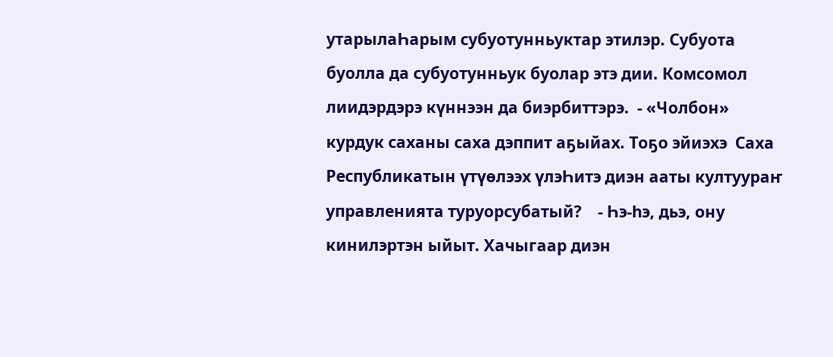утарылаҺарым субуотунньуктар этилэр. Субуота буолла да субуотунньук буолар этэ дии. Комсомол лиидэрдэрэ күннээн да биэрбиттэрэ.  - «Чолбон» курдук саханы саха дэппит аҕыйах. Тоҕо эйиэхэ  Саха Республикатын үтүөлээх үлэҺитэ диэн ааты култуураҥ управленията туруорсубатый?    - Һэ-һэ, дьэ, ону кинилэртэн ыйыт. Хачыгаар диэн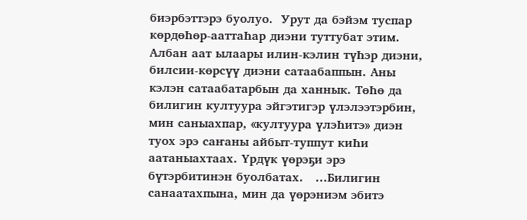биэрбэттэрэ буолуо.  Урут да бэйэм туспар көрдөҺөр-ааттаҺар диэни туттубат этим. Албан аат ылаары илин-кэлин түҺэр диэни, билсии-көрсүү диэни сатаабаппын. Аны кэлэн сатаабатарбын да ханнык. ТөҺө да билигин култуура эйгэтигэр үлэлээтэрбин, мин саныахпар, «култуура үлэҺитэ» диэн туох эрэ саҥаны айбыт-туппут киҺи аатаныахтаах. Үрдүк үөрэҕи эрэ бүтэрбитинэн буолбатах.   …Билигин санаатахпына, мин да үөрэниэм эбитэ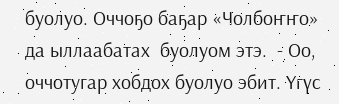буолуо. Оччоҕо баҕар «Чолбоҥҥо» да ыллаабатах  буолуом этэ.  - Оо, оччотугар хобдох буолуо эбит. Үгүс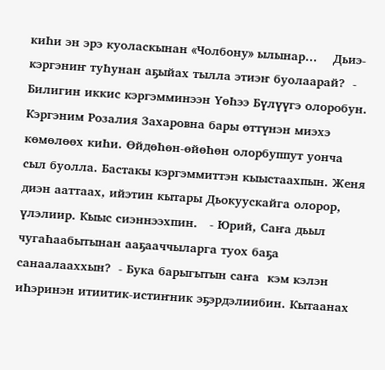киҺи эн эрэ куоласкынан «Чолбону» ылынар…    Дьиэ-кэргэниҥ туҺунан аҕыйах тылла этиэҥ буолаарай?  - Билигин иккис кэргэмминээн ҮөҺээ Бүлүүгэ олоробун. Кэргэним Розалия Захаровна бары өттүнэн миэхэ көмөлөөх киҺи. ӨйдөҺөн-өйөҺөн олорбуппут уонча  сыл буолла. Бастакы кэргэммиттэн кыыстаахпын. Женя диэн ааттаах, ийэтин кытары Дьокуускайга олорор, үлэлиир. Кыыс сиэннээхпин.   - Юрий, Саҥа дьыл чугаҺаабытынан ааҕааччыларга туох баҕа санаалааххын?  - Бука барыгытын саҥа  кэм кэлэн иҺэринэн итиитик-истиҥник эҕэрдэлиибин. Кытаанах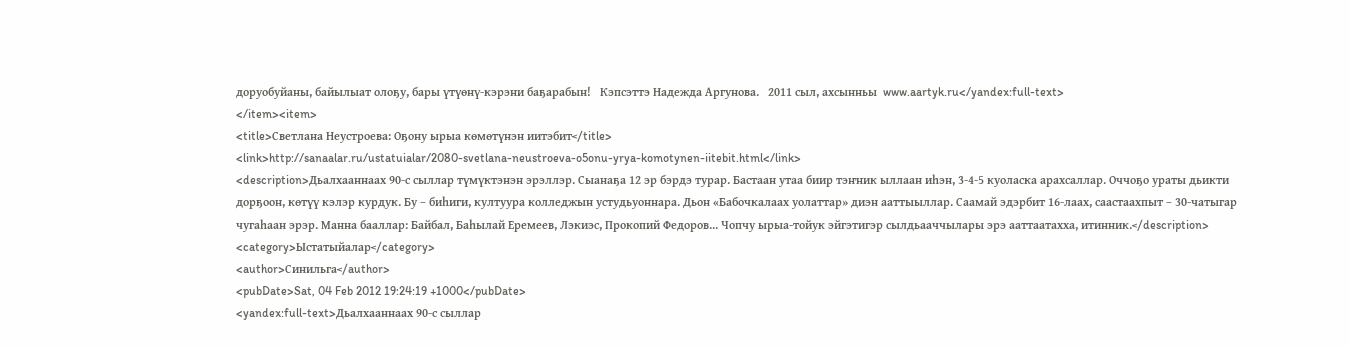доруобуйаны, байылыат олоҕу, бары үтүөнү-кэрэни баҕарабын!   Кэпсэттэ Надежда Аргунова.   2011 сыл, ахсынньы  www.aartyk.ru</yandex:full-text>
</item><item>
<title>Светлана Неустроева: Оҕону ырыа көмөтүнэн иитэбит</title>
<link>http://sanaalar.ru/ustatuialar/2080-svetlana-neustroeva-o5onu-yrya-komotynen-iitebit.html</link>
<description>Дьалхааннаах 90-с сыллар түмүктэнэн эрэллэр. Сыанаҕа 12 эр бэрдэ турар. Бастаан утаа биир тэҥник ыллаан иһэн, 3-4-5 куоласка арахсаллар. Оччоҕо ураты дьикти дорҕоон, көтүү кэлэр курдук. Бу – биһиги, култуура колледжын устудьуоннара. Дьон «Бабочкалаах уолаттар» диэн ааттыыллар. Саамай эдэрбит 16-лаах, саастаахпыт – 30-чатыгар чугаһаан эрэр. Манна бааллар: Байбал, Баһылай Еремеев, Лэкиэс, Прокопий Федоров... Чопчу ырыа-тойук эйгэтигэр сылдьааччылары эрэ ааттаатахха, итинник.</description>
<category>Ыстатыйалар</category>
<author>Синильга</author>
<pubDate>Sat, 04 Feb 2012 19:24:19 +1000</pubDate>
<yandex:full-text>Дьалхааннаах 90-с сыллар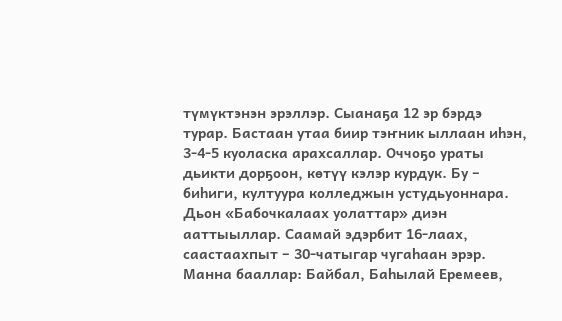түмүктэнэн эрэллэр. Сыанаҕа 12 эр бэрдэ турар. Бастаан утаа биир тэҥник ыллаан иһэн, 3-4-5 куоласка арахсаллар. Оччоҕо ураты дьикти дорҕоон, көтүү кэлэр курдук. Бу – биһиги, култуура колледжын устудьуоннара. Дьон «Бабочкалаах уолаттар» диэн ааттыыллар. Саамай эдэрбит 16-лаах, саастаахпыт – 30-чатыгар чугаһаан эрэр. Манна бааллар: Байбал, Баһылай Еремеев,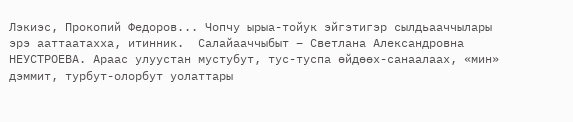Лэкиэс, Прокопий Федоров... Чопчу ырыа-тойук эйгэтигэр сылдьааччылары эрэ ааттаатахха, итинник.  Салайааччыбыт – Светлана Александровна НЕУСТРОЕВА. Араас улуустан мустубут, тус-туспа өйдөөх-санаалаах, «мин» дэммит, турбут-олорбут уолаттары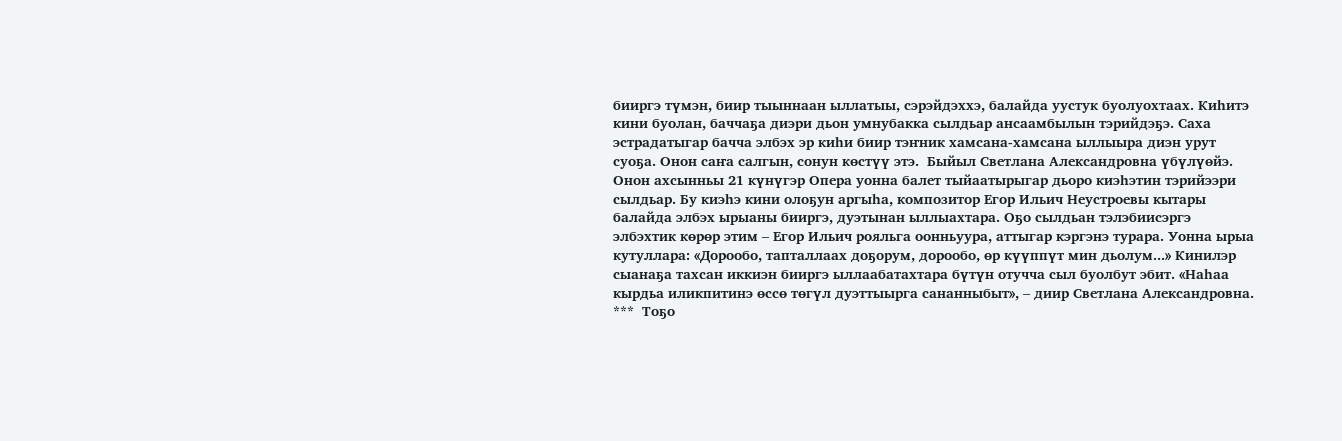бииргэ түмэн, биир тыыннаан ыллатыы, сэрэйдэххэ, балайда уустук буолуохтаах. Киһитэ кини буолан, баччаҕа диэри дьон умнубакка сылдьар ансаамбылын тэрийдэҕэ. Саха эстрадатыгар бачча элбэх эр киһи биир тэҥник хамсана-хамсана ыллыыра диэн урут суоҕа. Онон саҥа салгын, сонун көстүү этэ.  Быйыл Светлана Александровна үбүлүөйэ. Онон ахсынньы 21 күнүгэр Опера уонна балет тыйаатырыгар дьоро киэһэтин тэрийээри сылдьар. Бу киэһэ кини олоҕун аргыһа, композитор Егор Ильич Неустроевы кытары балайда элбэх ырыаны бииргэ, дуэтынан ыллыахтара. Оҕо сылдьан тэлэбиисэргэ элбэхтик көрөр этим – Егор Ильич рояльга оонньуура, аттыгар кэргэнэ турара. Уонна ырыа кутуллара: «Дорообо, тапталлаах доҕорум, дорообо, өр күүппүт мин дьолум...» Кинилэр сыанаҕа тахсан иккиэн бииргэ ыллаабатахтара бүтүн отучча сыл буолбут эбит. «Наһаа кырдьа иликпитинэ өссө төгүл дуэттыырга сананныбыт», – диир Светлана Александровна.  ***  Тоҕо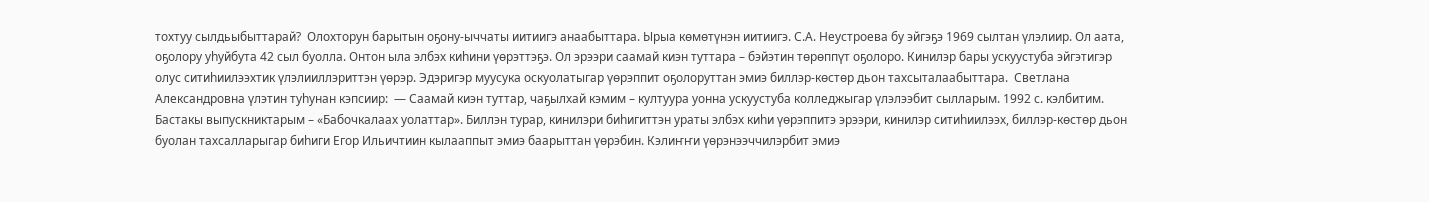тохтуу сылдьыбыттарай?  Олохторун барытын оҕону-ыччаты иитиигэ анаабыттара. Ырыа көмөтүнэн иитиигэ. С.А. Неустроева бу эйгэҕэ 1969 сылтан үлэлиир. Ол аата, оҕолору уһуйбута 42 сыл буолла. Онтон ыла элбэх киһини үөрэттэҕэ. Ол эрээри саамай киэн туттара – бэйэтин төрөппүт оҕолоро. Кинилэр бары ускуустуба эйгэтигэр олус ситиһиилээхтик үлэлииллэриттэн үөрэр. Эдэригэр муусука оскуолатыгар үөрэппит оҕолоруттан эмиэ биллэр-көстөр дьон тахсыталаабыттара.  Светлана Александровна үлэтин туһунан кэпсиир:  — Саамай киэн туттар, чаҕылхай кэмим – култуура уонна ускуустуба колледжыгар үлэлээбит сылларым. 1992 с. кэлбитим. Бастакы выпускниктарым – «Бабочкалаах уолаттар». Биллэн турар, кинилэри биһигиттэн ураты элбэх киһи үөрэппитэ эрээри, кинилэр ситиһиилээх, биллэр-көстөр дьон буолан тахсалларыгар биһиги Егор Ильичтиин кылааппыт эмиэ баарыттан үөрэбин. Кэлиҥҥи үөрэнээччилэрбит эмиэ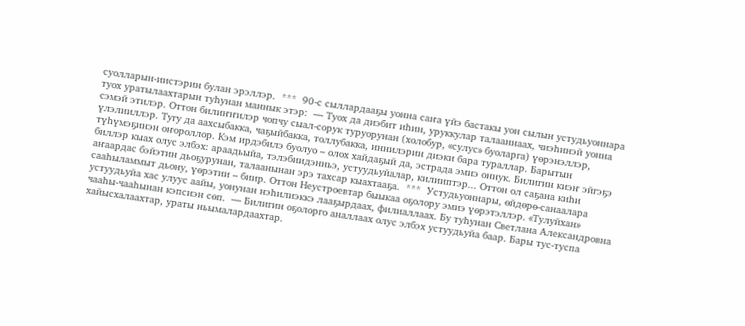суолларын-иистэрин булан эрэллэр.  ***  90-с сыллардааҕы уонна саҥа үйэ бастакы уон сылын устудьуоннара туох уратылаахтарын туһунан маннык этэр:  — Туох да диэбит иһин, уруккулар талааннаах, чиэһинэй уонна сэмэй этилэр. Оттон билиҥҥилэр чопчу сыал-сорук туруорунан (холобур, «сулус» буоларга) үөрэнэллэр, үлэлииллэр. Тугу да аахсыбакка, чаҕыйбакка, толлубакка, иннилэрин диэки бара тураллар. Барытын түһүмэҕинэн оҥороллор. Кэм ирдэбилэ буолуо – олох хайдаҕый да, эстрада эмиэ оннук. Билигин киэҥ эйгэҕэ биллэр кыах олус элбэх: араадьыйа, тэлэбиидэнньэ, устуудьуйалар, килииптэр... Оттон ол саҕана киһи аҥаардас бэйэтин дьоҕурунан, талаанынан эрэ тахсар кыахтааҕа.  ***  Устудьуоннары, өйдөрө-санаалара сааһыламмыт дьону, үөрэтии – биир. Оттон Неустроевтар быыкаа оҕолору эмиэ үөрэтэллэр. «Тулуйхан» устуудьуйа хас улуус аайы, уонунан нэһилиэккэ лааҕырдаах, филиаллаах. Бу туһунан Светлана Александровна чааһы-чааһынан кэпсиэн сөп.  — Билигин оҕолорго аналлаах олус элбэх устуудьуйа баар. Бары тус-туспа хайысхалаахтар, ураты ньымалардаахтар.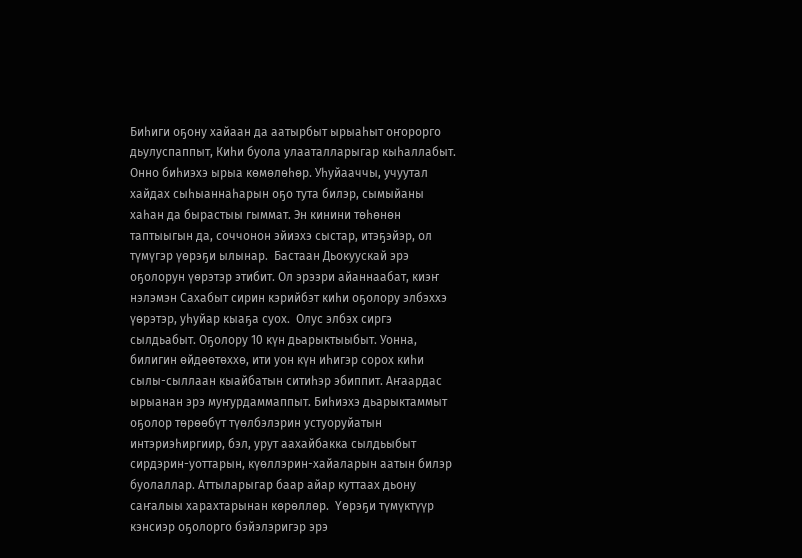Биһиги оҕону хайаан да аатырбыт ырыаһыт оҥорорго дьулуспаппыт, Киһи буола улааталларыгар кыһаллабыт. Онно биһиэхэ ырыа көмөлөһөр. Уһуйааччы, учуутал хайдах сыһыаннаһарын оҕо тута билэр, сымыйаны хаһан да бырастыы гыммат. Эн кинини төһөнөн таптыыгын да, соччонон эйиэхэ сыстар, итэҕэйэр, ол түмүгэр үөрэҕи ылынар.  Бастаан Дьокуускай эрэ оҕолорун үөрэтэр этибит. Ол эрээри айаннаабат, киэҥ нэлэмэн Сахабыт сирин кэрийбэт киһи оҕолору элбэххэ үөрэтэр, уһуйар кыаҕа суох.  Олус элбэх сиргэ сылдьабыт. Оҕолору 10 күн дьарыктыыбыт. Уонна, билигин өйдөөтөххө, ити уон күн иһигэр сорох киһи сылы-сыллаан кыайбатын ситиһэр эбиппит. Аҥаардас ырыанан эрэ муҥурдаммаппыт. Биһиэхэ дьарыктаммыт оҕолор төрөөбүт түөлбэлэрин устуоруйатын интэриэһиргиир, бэл, урут аахайбакка сылдьыбыт сирдэрин-уоттарын, күөллэрин-хайаларын аатын билэр буолаллар. Аттыларыгар баар айар куттаах дьону саҥалыы харахтарынан көрөллөр.  Үөрэҕи түмүктүүр кэнсиэр оҕолорго бэйэлэригэр эрэ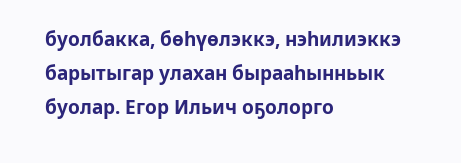буолбакка, бөһүөлэккэ, нэһилиэккэ барытыгар улахан бырааһынньык буолар. Егор Ильич оҕолорго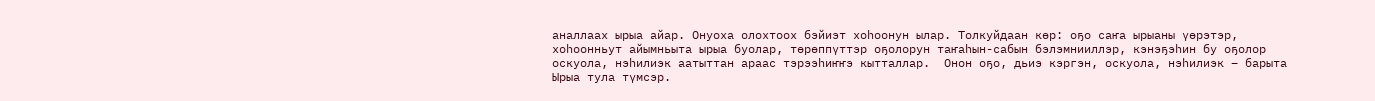аналлаах ырыа айар. Онуоха олохтоох бэйиэт хоһоонун ылар. Толкуйдаан көр: оҕо саҥа ырыаны үөрэтэр, хоһоонньут айымньыта ырыа буолар, төрөппүттэр оҕолорун таҥаһын-сабын бэлэмнииллэр, кэнэҕэһин бу оҕолор оскуола, нэһилиэк аатыттан араас тэрээһиҥҥэ кытталлар.  Онон оҕо, дьиэ кэргэн, оскуола, нэһилиэк – барыта Ырыа тула түмсэр.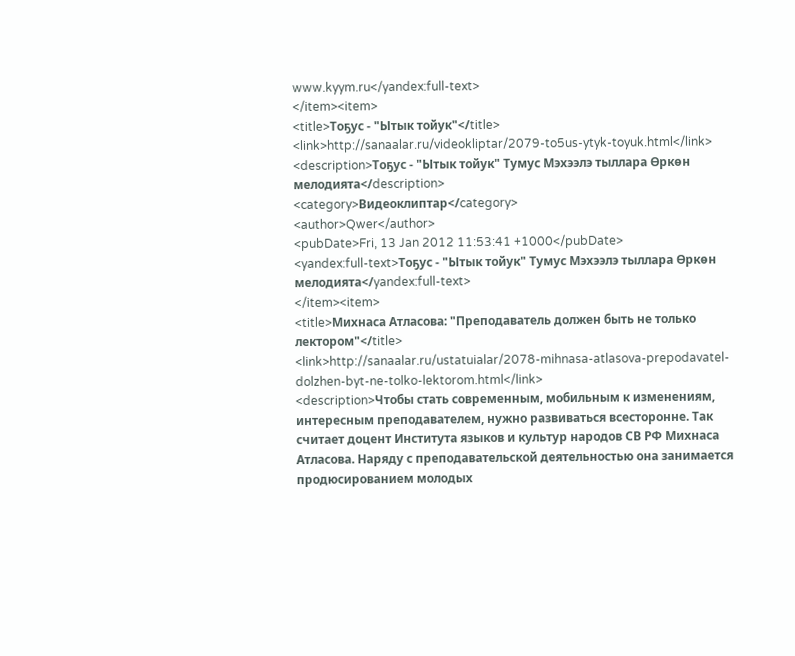www.kyym.ru</yandex:full-text>
</item><item>
<title>Тоҕус - "Ытык тойук"</title>
<link>http://sanaalar.ru/videokliptar/2079-to5us-ytyk-toyuk.html</link>
<description>Тоҕус - "Ытык тойук" Тумус Мэхээлэ тыллара Өркөн мелодията</description>
<category>Видеоклиптар</category>
<author>Qwer</author>
<pubDate>Fri, 13 Jan 2012 11:53:41 +1000</pubDate>
<yandex:full-text>Тоҕус - "Ытык тойук" Тумус Мэхээлэ тыллара Өркөн мелодията</yandex:full-text>
</item><item>
<title>Михнаса Атласова: "Преподаватель должен быть не только лектором"</title>
<link>http://sanaalar.ru/ustatuialar/2078-mihnasa-atlasova-prepodavatel-dolzhen-byt-ne-tolko-lektorom.html</link>
<description>Чтобы стать современным, мобильным к изменениям, интересным преподавателем, нужно развиваться всесторонне. Так считает доцент Института языков и культур народов СВ РФ Михнаса Атласова. Наряду с преподавательской деятельностью она занимается продюсированием молодых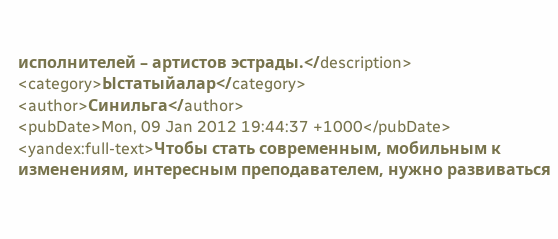исполнителей – артистов эстрады.</description>
<category>Ыстатыйалар</category>
<author>Синильга</author>
<pubDate>Mon, 09 Jan 2012 19:44:37 +1000</pubDate>
<yandex:full-text>Чтобы стать современным, мобильным к изменениям, интересным преподавателем, нужно развиваться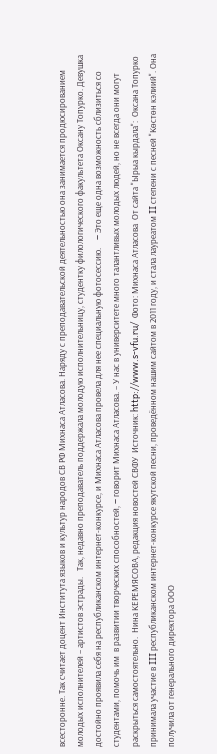всесторонне. Так считает доцент Института языков и культур народов СВ РФ Михнаса Атласова. Наряду с преподавательской деятельностью она занимается продюсированием молодых исполнителей – артистов эстрады.   Так, недавно преподаватель поддержала молодую исполнительницу, студентку филологического факультета Оксану Топурко. Девушка достойно проявила себя на республиканском интернет-конкурсе, и Михнаса Атласова провела для нее специальную фотосессию.    ‒ Это еще одна возможность сблизиться со студентами, помочь им  в развитии творческих способностей, ‒ говорит Михнаса Атласова. – У нас в университете много талантливых молодых людей, но не всегда они могут раскрыться самостоятельно.  Нина КЕРЕМЯСОВА, редакция новостей СВФУ  Источник: http://www.s-vfu.ru/  Фото: Михнаса Атласова  От сайта "Ырыа кырдала":  Оксана Топурко принимала участие в III республиканском интернет-конкурсе якутской песни, проведённом нашим сайтом в 2011 году, и стала лауреатом II степени с песней "Көстөн кэлиий". Она получила от генерального директора ООО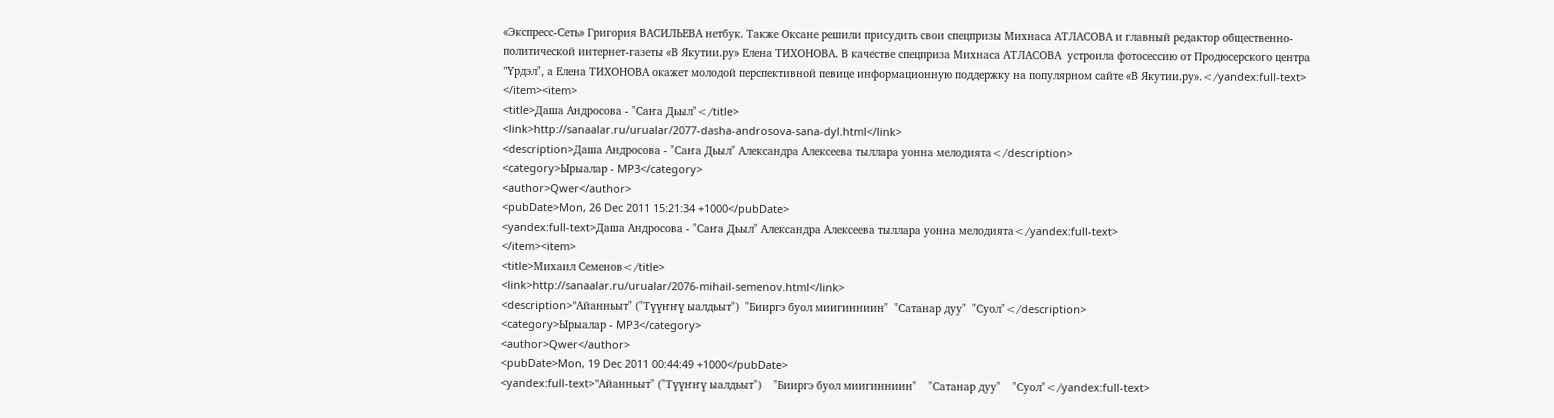«Экспресс-Сеть» Григория ВАСИЛЬЕВА нетбук. Также Оксане решили присудить свои спецпризы Михнаса АТЛАСОВА и главный редактор общественно-политической интернет-газеты «В Якутии.ру» Елена ТИХОНОВА. В качестве спецприза Михнаса АТЛАСОВА  устроила фотосессию от Продюсерского центра "Yрдэл", а Елена ТИХОНОВА окажет молодой перспективной певице информационную поддержку на популярном сайте «В Якутии.ру».</yandex:full-text>
</item><item>
<title>Даша Андросова - "Саҥа Дьыл"</title>
<link>http://sanaalar.ru/urualar/2077-dasha-androsova-sana-dyl.html</link>
<description>Даша Андросова - "Саҥа Дьыл" Александра Алексеева тыллара уонна мелодията</description>
<category>Ырыалар - MP3</category>
<author>Qwer</author>
<pubDate>Mon, 26 Dec 2011 15:21:34 +1000</pubDate>
<yandex:full-text>Даша Андросова - "Саҥа Дьыл" Александра Алексеева тыллара уонна мелодията</yandex:full-text>
</item><item>
<title>Михаил Семенов</title>
<link>http://sanaalar.ru/urualar/2076-mihail-semenov.html</link>
<description>"Айанньыт" ("Түүҥҥү ыалдьыт")  "Бииргэ буол миигинниин"  "Сатанар дуу"  "Суол"</description>
<category>Ырыалар - MP3</category>
<author>Qwer</author>
<pubDate>Mon, 19 Dec 2011 00:44:49 +1000</pubDate>
<yandex:full-text>"Айанньыт" ("Түүҥҥү ыалдьыт")    "Бииргэ буол миигинниин"    "Сатанар дуу"    "Суол"</yandex:full-text>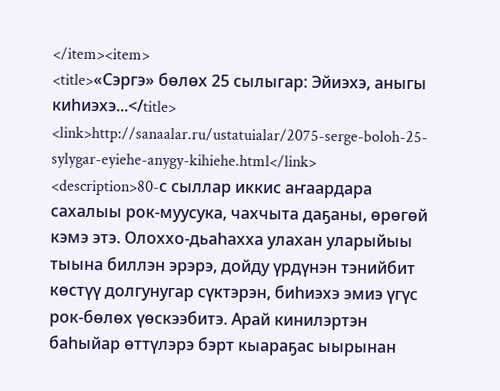</item><item>
<title>«Сэргэ» бөлөх 25 сылыгар: Эйиэхэ, аныгы киһиэхэ...</title>
<link>http://sanaalar.ru/ustatuialar/2075-serge-boloh-25-sylygar-eyiehe-anygy-kihiehe.html</link>
<description>80-с сыллар иккис аҥаардара сахалыы рок-муусука, чахчыта даҕаны, өрөгөй кэмэ этэ. Олоххо-дьаһахха улахан уларыйыы тыына биллэн эрэрэ, дойду үрдүнэн тэнийбит көстүү долгунугар сүктэрэн, биһиэхэ эмиэ үгүс рок-бөлөх үөскээбитэ. Арай кинилэртэн баһыйар өттүлэрэ бэрт кыараҕас ыырынан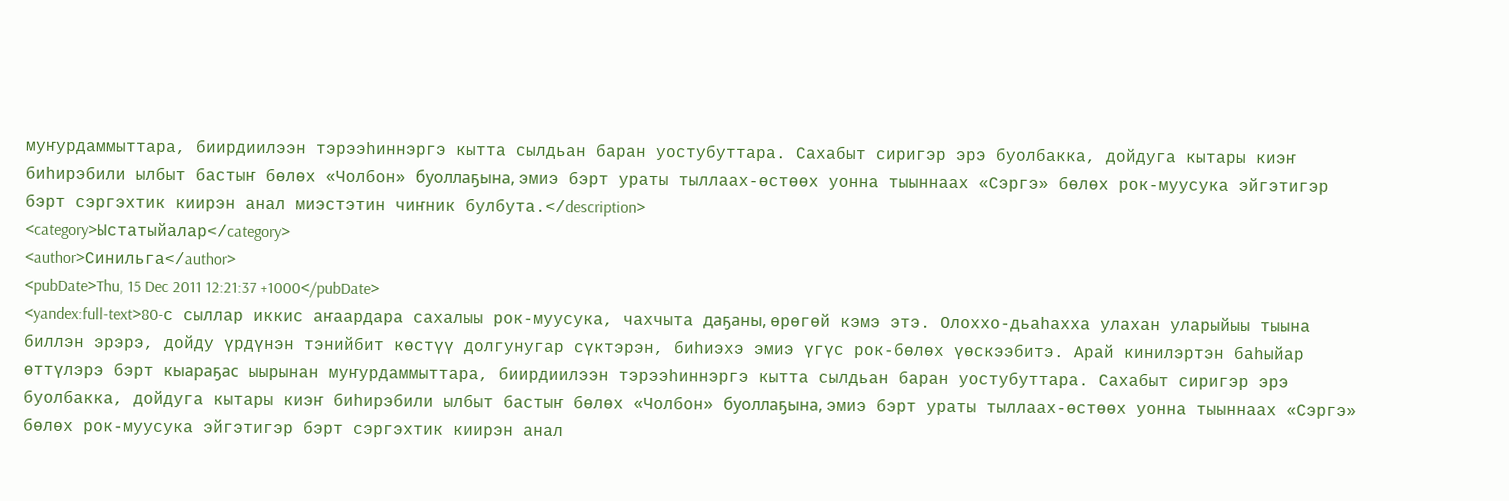муҥурдаммыттара, биирдиилээн тэрээһиннэргэ кытта сылдьан баран уостубуттара. Сахабыт сиригэр эрэ буолбакка, дойдуга кытары киэҥ биһирэбили ылбыт бастыҥ бөлөх «Чолбон» буоллаҕына, эмиэ бэрт ураты тыллаах-өстөөх уонна тыыннаах «Сэргэ» бөлөх рок-муусука эйгэтигэр бэрт сэргэхтик киирэн анал миэстэтин чиҥник булбута.</description>
<category>Ыстатыйалар</category>
<author>Синильга</author>
<pubDate>Thu, 15 Dec 2011 12:21:37 +1000</pubDate>
<yandex:full-text>80-с сыллар иккис аҥаардара сахалыы рок-муусука, чахчыта даҕаны, өрөгөй кэмэ этэ. Олоххо-дьаһахха улахан уларыйыы тыына биллэн эрэрэ, дойду үрдүнэн тэнийбит көстүү долгунугар сүктэрэн, биһиэхэ эмиэ үгүс рок-бөлөх үөскээбитэ. Арай кинилэртэн баһыйар өттүлэрэ бэрт кыараҕас ыырынан муҥурдаммыттара, биирдиилээн тэрээһиннэргэ кытта сылдьан баран уостубуттара. Сахабыт сиригэр эрэ буолбакка, дойдуга кытары киэҥ биһирэбили ылбыт бастыҥ бөлөх «Чолбон» буоллаҕына, эмиэ бэрт ураты тыллаах-өстөөх уонна тыыннаах «Сэргэ» бөлөх рок-муусука эйгэтигэр бэрт сэргэхтик киирэн анал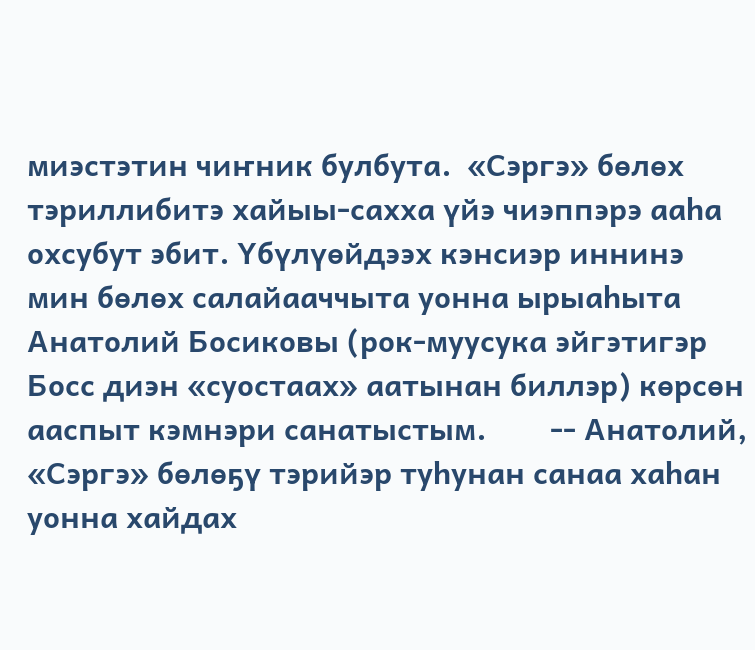миэстэтин чиҥник булбута.  «Сэргэ» бөлөх тэриллибитэ хайыы-сахха үйэ чиэппэрэ ааһа охсубут эбит. Үбүлүөйдээх кэнсиэр иннинэ мин бөлөх салайааччыта уонна ырыаһыта Анатолий Босиковы (рок-муусука эйгэтигэр Босс диэн «суостаах» аатынан биллэр) көрсөн ааспыт кэмнэри санатыстым.        -- Анатолий, «Сэргэ» бөлөҕү тэрийэр туһунан санаа хаһан уонна хайдах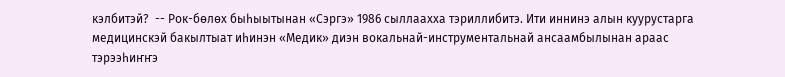кэлбитэй?  -- Рок-бөлөх быһыытынан «Сэргэ» 1986 сыллаахха тэриллибитэ. Ити иннинэ алын куурустарга медицинскэй бакылтыат иһинэн «Медик» диэн вокальнай-инструментальнай ансаамбылынан араас тэрээһиҥҥэ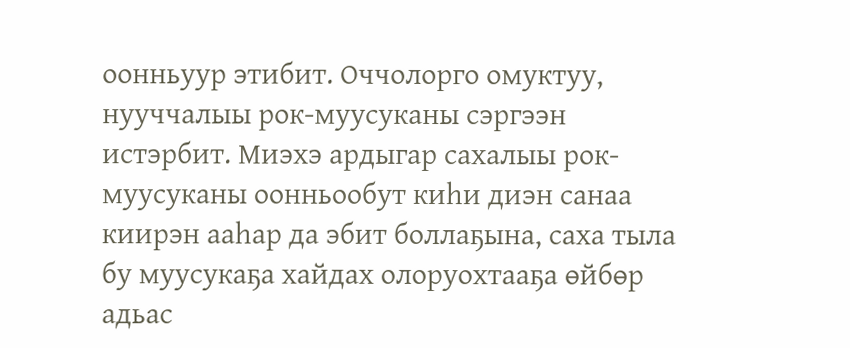оонньуур этибит. Оччолорго омуктуу, нууччалыы рок-муусуканы сэргээн истэрбит. Миэхэ ардыгар сахалыы рок-муусуканы оонньообут киһи диэн санаа киирэн ааһар да эбит боллаҕына, саха тыла бу муусукаҕа хайдах олоруохтааҕа өйбөр адьас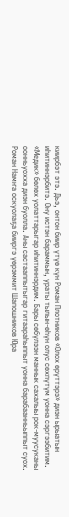киирбэт этэ. Дьэ, онтон биир үтүө күн Роман Плотников «Олох өрүттэрэ» диэн ырыатын иһитиннэрбитэ. Ону истэн бараммын, ураты тылын-өһүн олус сөхпүтүм уонна сэргээбитим. «Медик» бөлөх уолаттарыгар иһитиннэрдим. Бары сөбүлээн маннык сахалыы рок-муусуканы оонньуохха диэн буолла. Аны састааппытыгар гитаараһыппыт уонна барабаанньыппыт суох. Роман Намҥа оскуолаҕа бииргэ үөрэммит Шапошников Юра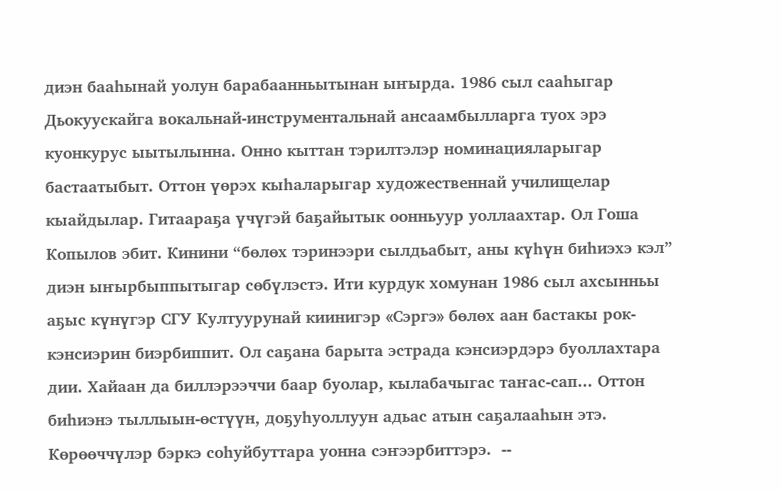диэн бааһынай уолун барабаанньытынан ыҥырда. 1986 сыл сааһыгар Дьокуускайга вокальнай-инструментальнай ансаамбылларга туох эрэ куонкурус ыытылынна. Онно кыттан тэрилтэлэр номинацияларыгар бастаатыбыт. Оттон үөрэх кыһаларыгар художественнай училищелар кыайдылар. Гитаараҕа үчүгэй баҕайытык оонньуур уоллаахтар. Ол Гоша Копылов эбит. Кинини “бөлөх тэринээри сылдьабыт, аны күһүн биһиэхэ кэл” диэн ыҥырбыппытыгар сөбүлэстэ. Ити курдук хомунан 1986 сыл ахсынньы аҕыс күнүгэр СГУ Култуурунай киинигэр «Сэргэ» бөлөх аан бастакы рок-кэнсиэрин биэрбиппит. Ол саҕана барыта эстрада кэнсиэрдэрэ буоллахтара дии. Хайаан да биллэрээччи баар буолар, кылабачыгас таҥас-сап... Оттон биһиэнэ тыллыын-өстүүн, доҕуһуоллуун адьас атын саҕалааһын этэ. Көрөөччүлэр бэркэ соһуйбуттара уонна сэҥээрбиттэрэ.  --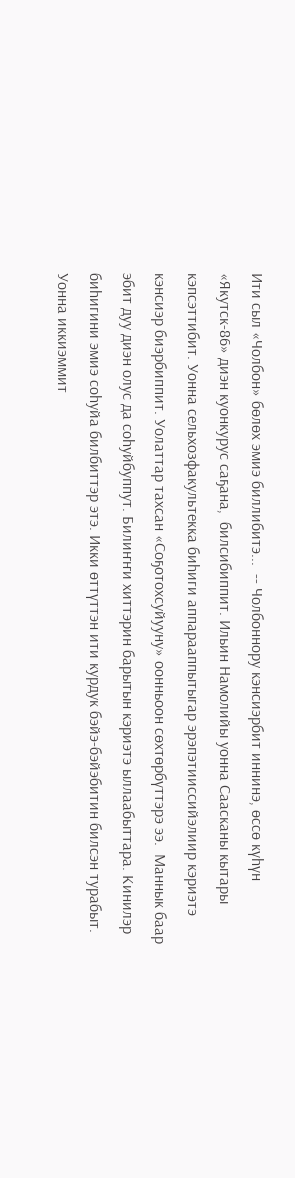Ити сыл «Чолбон» бөлөх эмиэ биллибитэ...  -- Чолбоннору кэнсиэрбит иннинэ, өссө күһүн «Якутск-86» диэн куонкурус саҕана,  билсибиппит. Ильин Намолийы уонна Саасканы кытары кэпсэттибит. Уонна сельхозфакультекка биһиги аппарааппытыгар эрэпэтииссийэлиир кэриэтэ кэнсиэр биэрбиппит. Уолаттар тахсан «Соҕотохсуйууну» оонньоон сөхтөрбүттэрэ ээ.  Маннык баар эбит дуу диэн олус да соһуйбуппут. Билиҥҥи хиттэрин барытын кэриэтэ ыллаабыттара. Кинилэр биһигини эмиэ соһуйа билбиттэр этэ. Икки өттүттэн ити курдук бэйэ-бэйэбитин билсэн турабыт. Уонна иккиэммит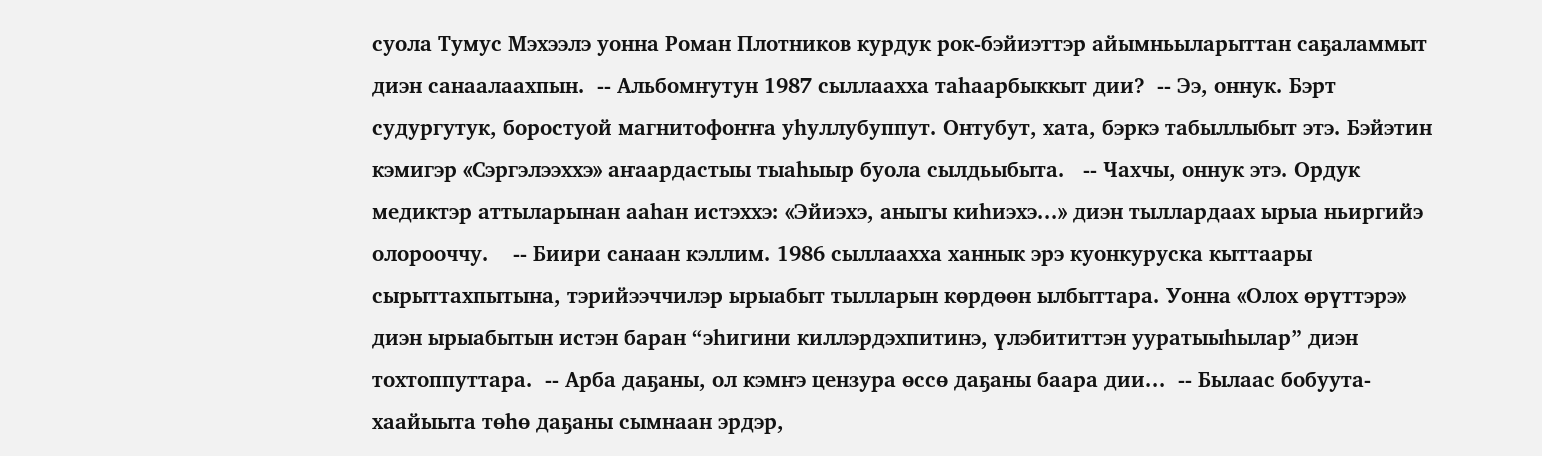суола Тумус Мэхээлэ уонна Роман Плотников курдук рок-бэйиэттэр айымньыларыттан саҕаламмыт диэн санаалаахпын.  -- Альбомҥутун 1987 сыллаахха таһаарбыккыт дии?  -- Ээ, оннук. Бэрт судургутук, боростуой магнитофоҥҥа уһуллубуппут. Онтубут, хата, бэркэ табыллыбыт этэ. Бэйэтин кэмигэр «Сэргэлээххэ» аҥаардастыы тыаһыыр буола сылдьыбыта.   -- Чахчы, оннук этэ. Ордук медиктэр аттыларынан ааһан истэххэ: «Эйиэхэ, аныгы киһиэхэ...» диэн тыллардаах ырыа ньиргийэ олорооччу.    -- Биири санаан кэллим. 1986 сыллаахха ханнык эрэ куонкуруска кыттаары сырыттахпытына, тэрийээччилэр ырыабыт тылларын көрдөөн ылбыттара. Уонна «Олох өрүттэрэ» диэн ырыабытын истэн баран “эһигини киллэрдэхпитинэ, үлэбититтэн ууратыыһылар” диэн тохтоппуттара.  -- Арба даҕаны, ол кэмҥэ цензура өссө даҕаны баара дии...  -- Былаас бобуута-хаайыыта төһө даҕаны сымнаан эрдэр,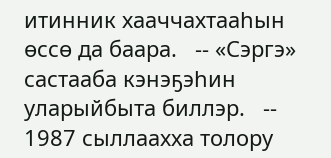итинник хааччахтааһын өссө да баара.   -- «Сэргэ» састааба кэнэҕэһин уларыйбыта биллэр.   -- 1987 сыллаахха толору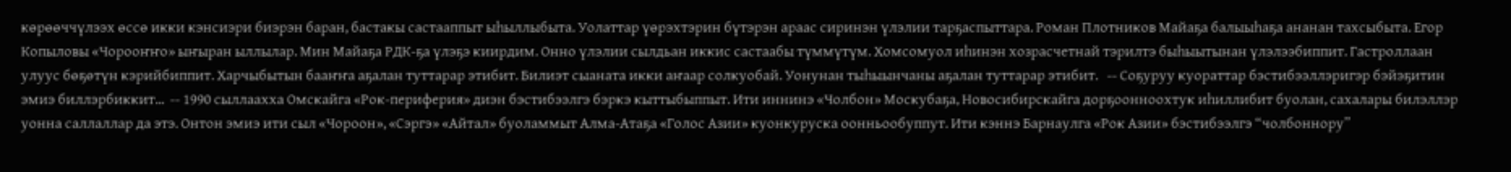көрөөччүлээх өссө икки кэнсиэри биэрэн баран, бастакы састааппыт ыһыллыбыта. Уолаттар үөрэхтэрин бүтэрэн араас сиринэн үлэлии тарҕаспыттара. Роман Плотников Майаҕа балыыһаҕа ананан тахсыбыта. Егор Копыловы «Чорооҥҥо» ыҥыран ыллылар. Мин Майаҕа РДК-ҕа үлэҕэ киирдим. Онно үлэлии сылдьан иккис састаабы түммүтүм. Хомсомуол иһинэн хозрасчетнай тэрилтэ быһыытынан үлэлээбиппит. Гастроллаан улуус бөҕөтүн кэрийбиппит. Харчыбытын бааҥҥа аҕалан туттарар этибит. Билиэт сыаната икки аҥаар солкуобай. Уонунан тыһыынчаны аҕалан туттарар этибит.   -- Соҕуруу куораттар бэстибээллэригэр бэйэҕитин эмиэ биллэрбиккит...  -- 1990 сыллаахха Омскайга «Рок-периферия» диэн бэстибээлгэ бэркэ кыттыбыппыт. Ити иннинэ «Чолбон» Москубаҕа, Новосибирскайга дорҕоонноохтук иһиллибит буолан, сахалары билэллэр уонна саллаллар да этэ. Онтон эмиэ ити сыл «Чороон», «Сэргэ» «Айтал» буоламмыт Алма-Атаҕа «Голос Азии» куонкуруска оонньообуппут. Ити кэннэ Барнаулга «Рок Азии» бэстибээлгэ “чолбоннору”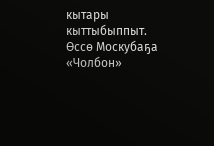кытары кыттыбыппыт. Өссө Москубаҕа «Чолбон»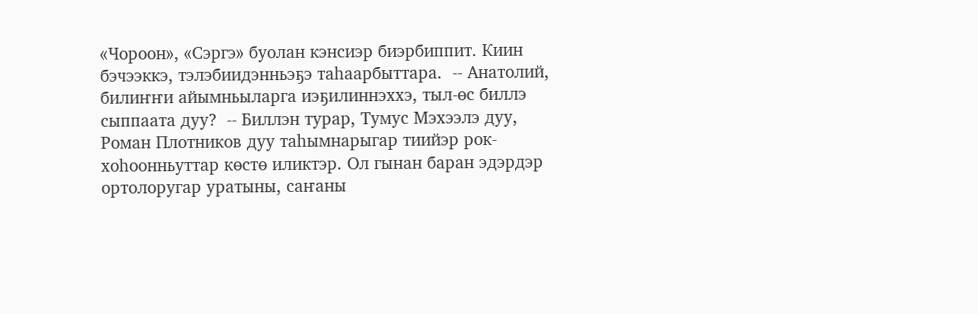«Чороон», «Сэргэ» буолан кэнсиэр биэрбиппит. Киин бэчээккэ, тэлэбиидэнньэҕэ таһаарбыттара.  -- Анатолий, билиҥҥи айымньыларга иэҕилиннэххэ, тыл-өс биллэ сыппаата дуу?  -- Биллэн турар, Тумус Мэхээлэ дуу, Роман Плотников дуу таһымнарыгар тиийэр рок-хоһоонньуттар көстө иликтэр. Ол гынан баран эдэрдэр ортолоругар уратыны, саҥаны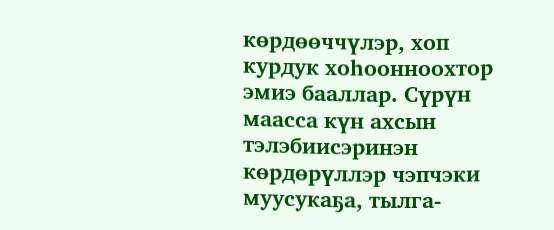көрдөөччүлэр, хоп курдук хоһоонноохтор эмиэ бааллар. Сүрүн маасса күн ахсын тэлэбиисэринэн көрдөрүллэр чэпчэки муусукаҕа, тылга-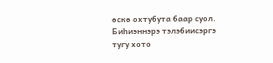өскө охтубута баар суол. Биһиэннэрэ тэлэбиисэргэ тугу хото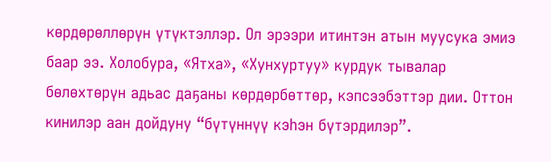көрдөрөллөрүн үтүктэллэр. Ол эрээри итинтэн атын муусука эмиэ баар ээ. Холобура, «Ятха», «Хунхуртуу» курдук тывалар бөлөхтөрүн адьас даҕаны көрдөрбөттөр, кэпсээбэттэр дии. Оттон кинилэр аан дойдуну “бүтүннүү кэһэн бүтэрдилэр”.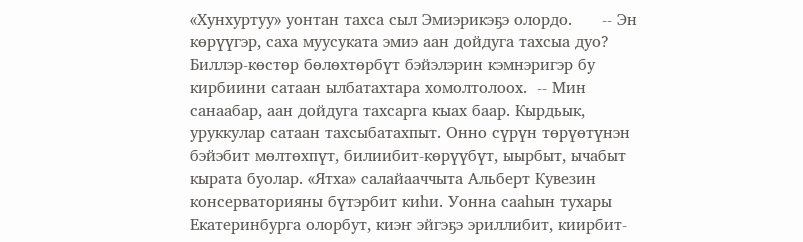«Хунхуртуу» уонтан тахса сыл Эмиэрикэҕэ олордо.      -- Эн көрүүгэр, саха муусуката эмиэ аан дойдуга тахсыа дуо? Биллэр-көстөр бөлөхтөрбүт бэйэлэрин кэмнэригэр бу кирбиини сатаан ылбатахтара хомолтолоох.  -- Мин санаабар, аан дойдуга тахсарга кыах баар. Кырдьык, уруккулар сатаан тахсыбатахпыт. Онно сүрүн төрүөтүнэн бэйэбит мөлтөхпүт, билиибит-көрүүбүт, ыырбыт, ычабыт кырата буолар. «Ятха» салайааччыта Альберт Кувезин консерваторияны бүтэрбит киһи. Уонна сааһын тухары Екатеринбурга олорбут, киэҥ эйгэҕэ эриллибит, киирбит-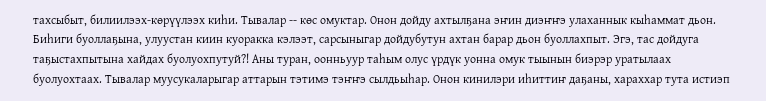тахсыбыт, билиилээх-көрүүлээх киһи. Тывалар -- көс омуктар. Онон дойду ахтылҕана эҥин диэҥҥэ улаханнык кыһаммат дьон. Биһиги буоллаҕына, улуустан киин куоракка кэлээт, сарсыныгар дойдубутун ахтан барар дьон буоллахпыт. Эгэ, тас дойдуга таҕыстахпытына хайдах буолуохпутуй?! Аны туран, оонньуур таһым олус үрдүк уонна омук тыынын биэрэр уратылаах буолуохтаах. Тывалар муусукаларыгар аттарын тэтимэ тэҥҥэ сылдьыһар. Онон кинилэри иһиттиҥ даҕаны, хараххар тута истиэп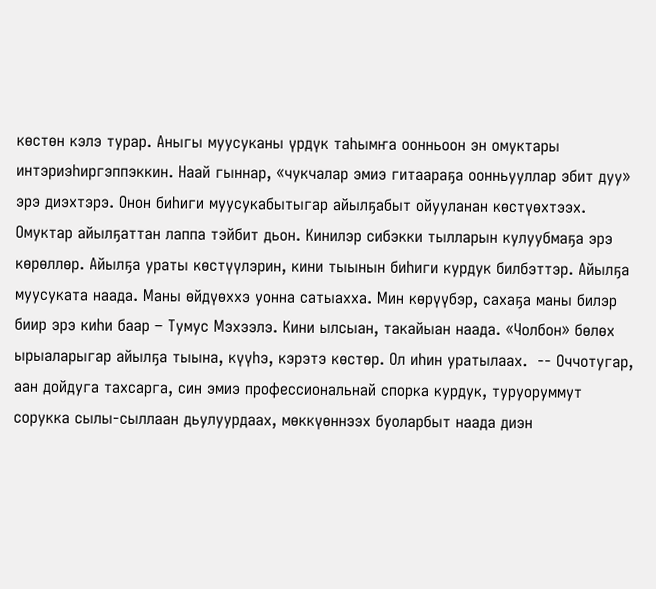көстөн кэлэ турар. Аныгы муусуканы үрдүк таһымҥа оонньоон эн омуктары интэриэһиргэппэккин. Наай гыннар, «чукчалар эмиэ гитаараҕа оонньууллар эбит дуу» эрэ диэхтэрэ. Онон биһиги муусукабытыгар айылҕабыт ойууланан көстүөхтээх. Омуктар айылҕаттан лаппа тэйбит дьон. Кинилэр сибэкки тылларын кулуубмаҕа эрэ көрөллөр. Айылҕа ураты көстүүлэрин, кини тыынын биһиги курдук билбэттэр. Айылҕа муусуката наада. Маны өйдүөххэ уонна сатыахха. Мин көрүүбэр, сахаҕа маны билэр биир эрэ киһи баар – Тумус Мэхээлэ. Кини ылсыан, такайыан наада. «Чолбон» бөлөх ырыаларыгар айылҕа тыына, күүһэ, кэрэтэ көстөр. Ол иһин уратылаах.  -- Оччотугар, аан дойдуга тахсарга, син эмиэ профессиональнай спорка курдук, туруоруммут сорукка сылы-сыллаан дьулуурдаах, мөккүөннээх буоларбыт наада диэн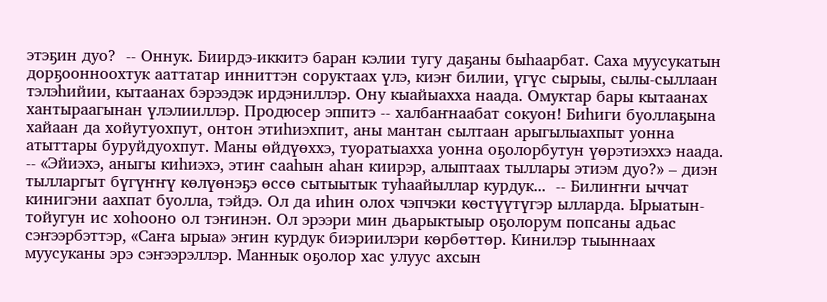этэҕин дуо?  -- Оннук. Биирдэ-иккитэ баран кэлии тугу даҕаны быһаарбат. Саха муусукатын дорҕоонноохтук ааттатар инниттэн соруктаах үлэ, киэҥ билии, үгүс сырыы, сылы-сыллаан тэлэһийии, кытаанах бэрээдэк ирдэниллэр. Ону кыайыахха наада. Омуктар бары кытаанах хантыраагынан үлэлииллэр. Продюсер эппитэ -- халбаҥнаабат сокуон! Биһиги буоллаҕына хайаан да хойутуохпут, онтон этиһиэхпит, аны мантан сылтаан арыгылыахпыт уонна атыттары буруйдуохпут. Маны өйдүөххэ, туоратыахха уонна оҕолорбутун үөрэтиэххэ наада.    -- «Эйиэхэ, аныгы киһиэхэ, этиҥ сааһын аһан киирэр, алыптаах тыллары этиэм дуо?» – диэн тылларгыт бүгүҥҥү көлүөнэҕэ өссө сытыытык туһаайыллар курдук...  -- Билиҥҥи ыччат кинигэни аахпат буолла, тэйдэ. Ол да иһин олох чэпчэки көстүүтүгэр ылларда. Ырыатын-тойугун ис хоһооно ол тэҥинэн. Ол эрээри мин дьарыктыыр оҕолорум попсаны адьас сэҥээрбэттэр, «Саҥа ырыа» эҥин курдук биэриилэри көрбөттөр. Кинилэр тыыннаах муусуканы эрэ сэҥээрэллэр. Маннык оҕолор хас улуус ахсын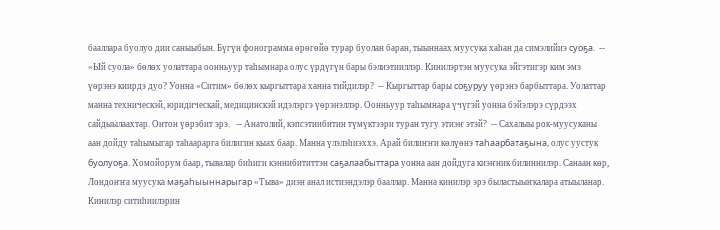бааллара буолуо дии саныыбын. Бүгүн фонограмма өрөгөйө турар буолан баран, тыыннаах муусука хаһан да симэлийиэ суоҕа.  -- «Ый суола» бөлөх уолаттара оонньуур таһымнара олус үрдүгүн бары бэлиэтииллэр. Кинилэртэн муусука эйгэтигэр ким эмэ үөрэнэ киирдэ дуо? Уонна «Ситим» бөлөх кыргыттара ханна тийдилэр?  -- Кыргыттар бары соҕуруу үөрэнэ барбыттара. Уолаттар манна техническэй, юридическай, медицинскэй идэлэргэ үөрэнэллэр. Оонньуур таһымнара үчүгэй уонна бэйэлэрэ сүрдээх сайдыылаахтар. Онтон үөрэбит эрэ.   -- Анатолий, кэпсэтиибитин түмүктээри туран тугу этиэҥ этэй?  -- Сахалыы рок-муусуканы аан дойду таһымыгар таһаарарга билигин кыах баар. Манна үлэлэһиэххэ. Арай билиҥҥи көлүөнэ таһаарбатаҕына, олус уустук буолуоҕа. Хомойорум баар, тывалар биһиги кэннибититтэн саҕалаабыттара уонна аан дойдуга киэҥник билиннилэр. Санаан көр, Лондоҥҥа муусука маҕаһыыннарыгар «Тыва» диэн анал истиэндэлэр бааллар. Манна кинилэр эрэ быластыыҥкалара атыыланар. Кинилэр ситиһиилэрин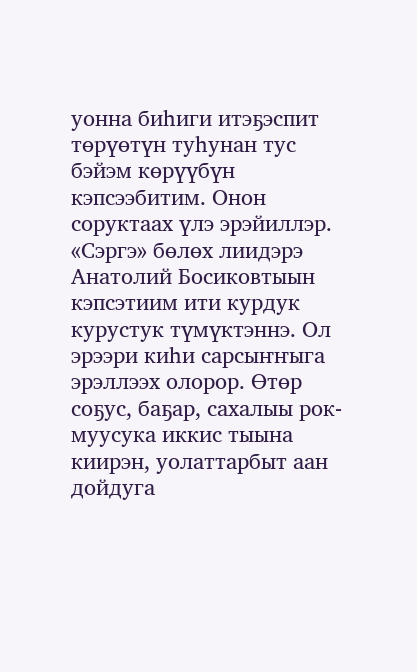уонна биһиги итэҕэспит төрүөтүн туһунан тус бэйэм көрүүбүн кэпсээбитим. Онон соруктаах үлэ эрэйиллэр.   «Сэргэ» бөлөх лиидэрэ Анатолий Босиковтыын кэпсэтиим ити курдук курустук түмүктэннэ. Ол эрээри киһи сарсыҥҥыга эрэллээх олорор. Өтөр соҕус, баҕар, сахалыы рок-муусука иккис тыына киирэн, уолаттарбыт аан дойдуга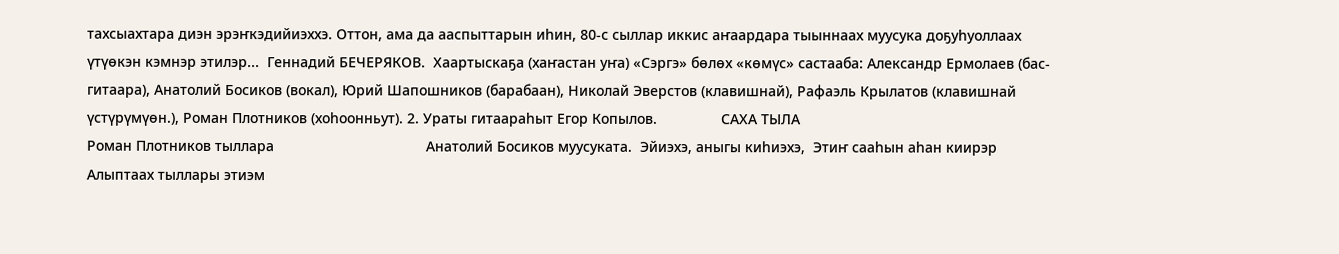тахсыахтара диэн эрэҥкэдийиэххэ. Оттон, ама да ааспыттарын иһин, 80-с сыллар иккис аҥаардара тыыннаах муусука доҕуһуоллаах үтүөкэн кэмнэр этилэр...  Геннадий БЕЧЕРЯКОВ.  Хаартыскаҕа (хаҥастан уҥа) «Сэргэ» бөлөх «көмүс» састааба: Александр Ермолаев (бас-гитаара), Анатолий Босиков (вокал), Юрий Шапошников (барабаан), Николай Эверстов (клавишнай), Рафаэль Крылатов (клавишнай үстүрүмүөн.), Роман Плотников (хоһоонньут). 2. Ураты гитаараһыт Егор Копылов.                САХА ТЫЛА                                                         Роман Плотников тыллара                                      Анатолий Босиков муусуката.  Эйиэхэ, аныгы киһиэхэ,  Этиҥ сааһын аһан киирэр Алыптаах тыллары этиэм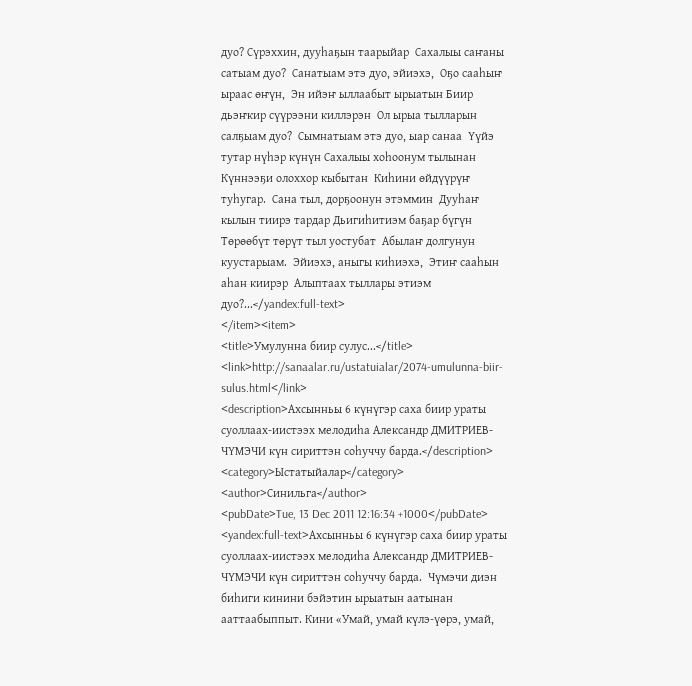дуо? Сүрэххин, дууһаҕын таарыйар  Сахалыы саҥаны сатыам дуо?  Санатыам этэ дуо, эйиэхэ,  Оҕо сааһыҥ ыраас өҥүн,  Эн ийэҥ ыллаабыт ырыатын Биир дьэҥкир сүүрээни киллэрэн  Ол ырыа тылларын салҕыам дуо?  Сымнатыам этэ дуо, ыар санаа  Үүйэ тутар нүһэр күнүн Сахалыы хоһоонум тылынан Күннээҕи олоххор кыбытан  Киһини өйдүүрүҥ туһугар.  Сана тыл, дорҕоонун этэммин  Дууһаҥ кылын тиирэ тардар Дьигиһитиэм баҕар бүгүн Төрөөбүт төрүт тыл уостубат  Абылаҥ долгунун куустарыам.  Эйиэхэ, аныгы киһиэхэ,  Этиҥ сааһын аһан киирэр  Алыптаах тыллары этиэм дуо?...</yandex:full-text>
</item><item>
<title>Умулунна биир сулус...</title>
<link>http://sanaalar.ru/ustatuialar/2074-umulunna-biir-sulus.html</link>
<description>Ахсынньы 6 күнүгэр саха биир ураты суоллаах-иистээх мелодиһа Александр ДМИТРИЕВ-ЧҮМЭЧИ күн сириттэн соһуччу барда.</description>
<category>Ыстатыйалар</category>
<author>Синильга</author>
<pubDate>Tue, 13 Dec 2011 12:16:34 +1000</pubDate>
<yandex:full-text>Ахсынньы 6 күнүгэр саха биир ураты суоллаах-иистээх мелодиһа Александр ДМИТРИЕВ-ЧҮМЭЧИ күн сириттэн соһуччу барда.  Чүмэчи диэн биһиги кинини бэйэтин ырыатын аатынан ааттаабыппыт. Кини «Умай, умай күлэ-үөрэ, умай,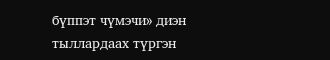бүппэт чүмэчи» диэн тыллардаах түргэн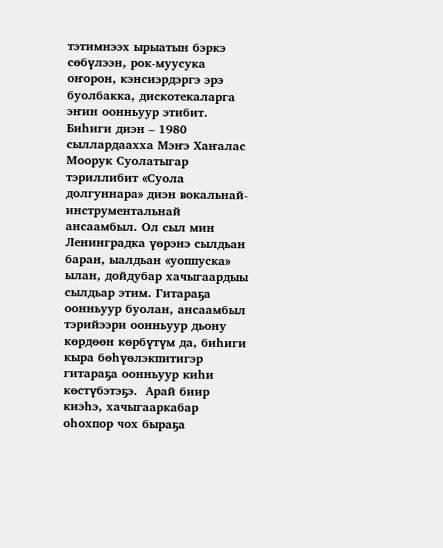тэтимнээх ырыатын бэркэ сөбүлээн, рок-муусука оҥорон, кэнсиэрдэргэ эрэ буолбакка, дискотекаларга эҥин оонньуур этибит. Биһиги диэн – 1980 сыллардаахха Мэҥэ Хаҥалас Моорук Суолатыгар тэриллибит «Суола долгуннара» диэн вокальнай-инструментальнай ансаамбыл. Ол сыл мин Ленинградка үөрэнэ сылдьан баран, ыалдьан «уоппуска» ылан, дойдубар хачыгаардыы сылдьар этим. Гитараҕа оонньуур буолан, ансаамбыл тэрийээри оонньуур дьону көрдөөн көрбүтүм да, биһиги кыра бөһүөлэкпитигэр гитараҕа оонньуур киһи көстүбэтэҕэ.  Арай биир киэһэ, хачыгааркабар оһохпор чох быраҕа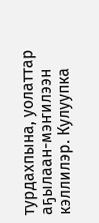турдахпына, уолаттар аҕылаан-мэҥилээн кэллилэр. Кулуупка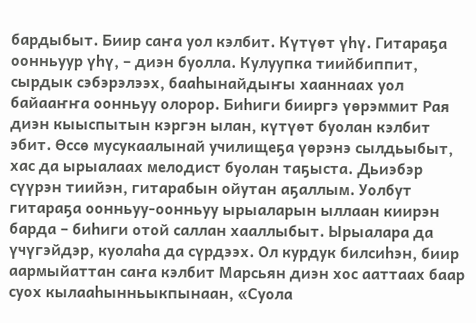бардыбыт. Биир саҥа уол кэлбит. Күтүөт үһү. Гитараҕа оонньуур үһү, – диэн буолла. Кулуупка тиийбиппит, сырдык сэбэрэлээх, бааһынайдыҥы хааннаах уол байааҥҥа оонньуу олорор. Биһиги бииргэ үөрэммит Рая диэн кыыспытын кэргэн ылан, күтүөт буолан кэлбит эбит. Өссө мусукаалынай училищеҕа үөрэнэ сылдьыбыт, хас да ырыалаах мелодист буолан таҕыста. Дьиэбэр сүүрэн тиийэн, гитарабын ойутан аҕаллым. Уолбут гитараҕа оонньуу-оонньуу ырыаларын ыллаан киирэн барда – биһиги отой саллан хааллыбыт. Ырыалара да үчүгэйдэр, куолаһа да сүрдээх. Ол курдук билсиһэн, биир аармыйаттан саҥа кэлбит Марсьян диэн хос ааттаах баар суох кылааһынньыкпынаан, «Суола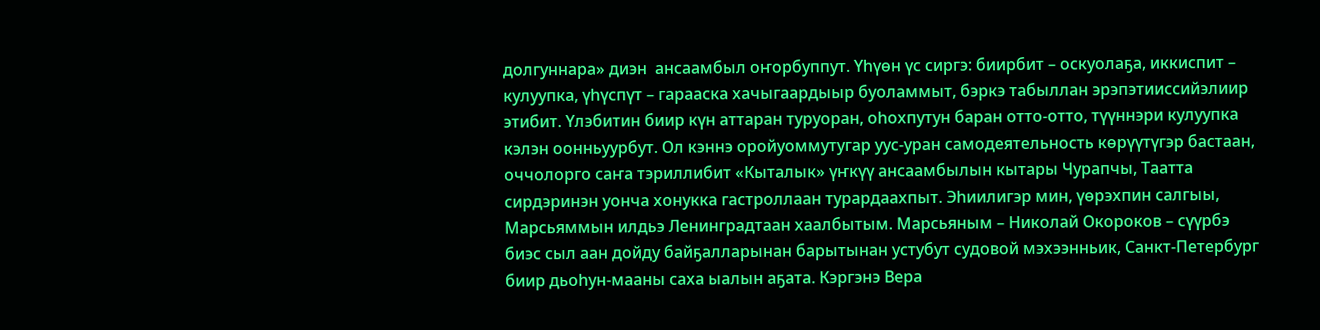долгуннара» диэн  ансаамбыл оҥорбуппут. Үһүөн үс сиргэ: биирбит – оскуолаҕа, иккиспит – кулуупка, үһүспүт – гарааска хачыгаардыыр буоламмыт, бэркэ табыллан эрэпэтииссийэлиир этибит. Үлэбитин биир күн аттаран туруоран, оһохпутун баран отто-отто, түүннэри кулуупка кэлэн оонньуурбут. Ол кэннэ оройуоммутугар уус-уран самодеятельность көрүүтүгэр бастаан, оччолорго саҥа тэриллибит «Кыталык» үҥкүү ансаамбылын кытары Чурапчы, Таатта сирдэринэн уонча хонукка гастроллаан турардаахпыт. Эһиилигэр мин, үөрэхпин салгыы, Марсьяммын илдьэ Ленинградтаан хаалбытым. Марсьяным – Николай Окороков – сүүрбэ биэс сыл аан дойду байҕалларынан барытынан устубут судовой мэхээнньик, Санкт-Петербург биир дьоһун-мааны саха ыалын аҕата. Кэргэнэ Вера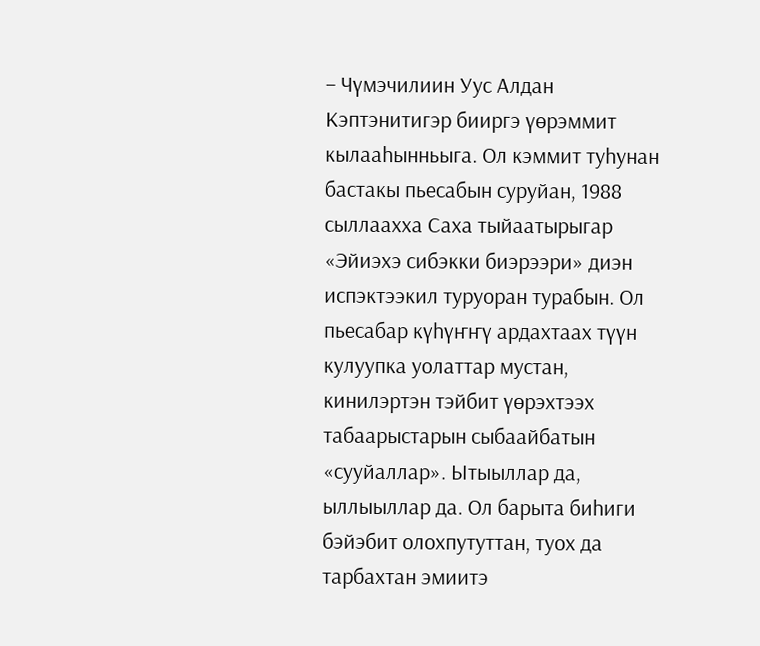– Чүмэчилиин Уус Алдан Кэптэнитигэр бииргэ үөрэммит кылааһынньыга. Ол кэммит туһунан бастакы пьесабын суруйан, 1988 сыллаахха Саха тыйаатырыгар «Эйиэхэ сибэкки биэрээри» диэн испэктээкил туруоран турабын. Ол пьесабар күһүҥҥү ардахтаах түүн кулуупка уолаттар мустан, кинилэртэн тэйбит үөрэхтээх табаарыстарын сыбаайбатын «сууйаллар». Ытыыллар да, ыллыыллар да. Ол барыта биһиги бэйэбит олохпутуттан, туох да тарбахтан эмиитэ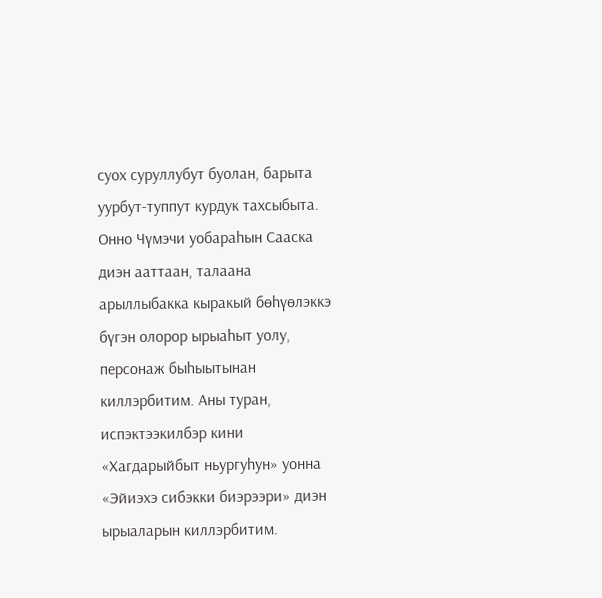суох суруллубут буолан, барыта уурбут-туппут курдук тахсыбыта. Онно Чүмэчи уобараһын Сааска диэн ааттаан, талаана арыллыбакка кыракый бөһүөлэккэ бүгэн олорор ырыаһыт уолу, персонаж быһыытынан киллэрбитим. Аны туран, испэктээкилбэр кини «Хагдарыйбыт ньургуһун» уонна «Эйиэхэ сибэкки биэрээри» диэн ырыаларын киллэрбитим.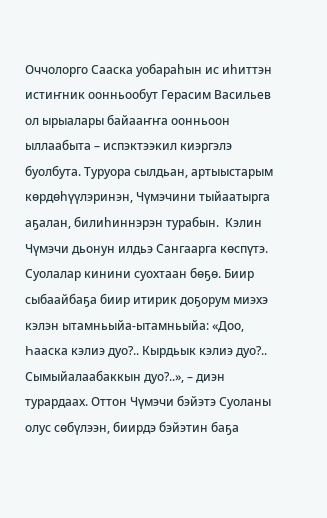Оччолорго Сааска уобараһын ис иһиттэн истиҥник оонньообут Герасим Васильев ол ырыалары байааҥҥа оонньоон ыллаабыта – испэктээкил киэргэлэ буолбута. Туруора сылдьан, артыыстарым көрдөһүүлэринэн, Чүмэчини тыйаатырга аҕалан, билиһиннэрэн турабын.  Кэлин Чүмэчи дьонун илдьэ Сангаарга көспүтэ. Суолалар кинини суохтаан бөҕө. Биир сыбаайбаҕа биир итирик доҕорум миэхэ кэлэн ытамньыйа-ытамньыйа: «Доо, Һааска кэлиэ дуо?.. Кырдьык кэлиэ дуо?.. Сымыйалаабаккын дуо?..», – диэн турардаах. Оттон Чүмэчи бэйэтэ Суоланы олус сөбүлээн, биирдэ бэйэтин баҕа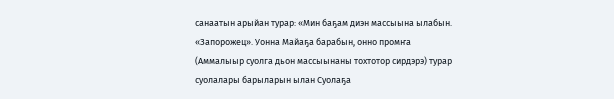санаатын арыйан турар: «Мин баҕам диэн массыына ылабын. «Запорожец». Уонна Майаҕа барабын, онно промҥа (Аммалыыр суолга дьон массыынаны тохтотор сирдэрэ) турар суолалары барыларын ылан Суолаҕа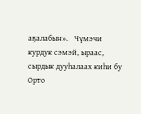аҕалабын».   Чүмэчи курдук сэмэй, ыраас, сырдык дууһалаах киһи бу Орто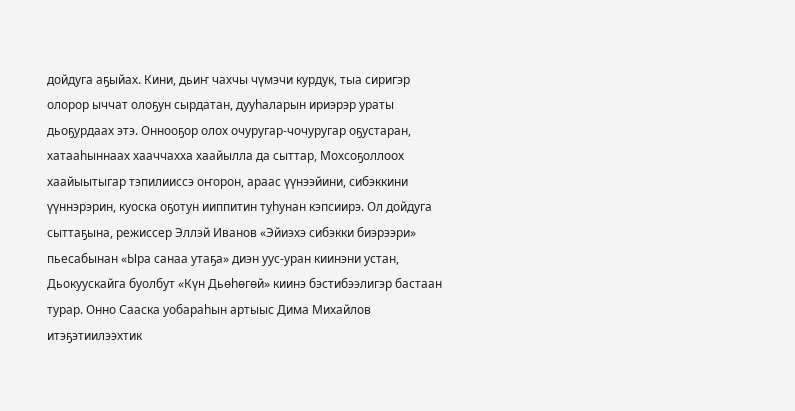дойдуга аҕыйах. Кини, дьиҥ чахчы чүмэчи курдук, тыа сиригэр олорор ыччат олоҕун сырдатан, дууһаларын ириэрэр ураты дьоҕурдаах этэ. Оннооҕор олох очуругар-чочуругар оҕустаран, хатааһыннаах хааччахха хаайылла да сыттар, Мохсоҕоллоох хаайыытыгар тэпилииссэ оҥорон, араас үүнээйини, сибэккини үүннэрэрин, куоска оҕотун ииппитин туһунан кэпсиирэ. Ол дойдуга сыттаҕына, режиссер Эллэй Иванов «Эйиэхэ сибэкки биэрээри» пьесабынан «Ыра санаа утаҕа» диэн уус-уран киинэни устан, Дьокуускайга буолбут «Күн Дьөһөгөй» киинэ бэстибээлигэр бастаан турар. Онно Сааска уобараһын артыыс Дима Михайлов итэҕэтиилээхтик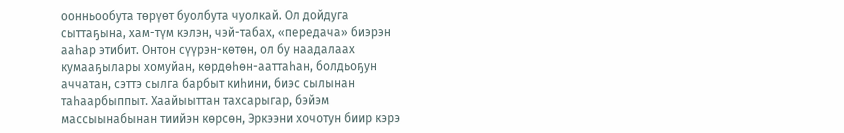оонньообута төрүөт буолбута чуолкай. Ол дойдуга сыттаҕына, хам-түм кэлэн, чэй-табах, «передача» биэрэн ааһар этибит. Онтон сүүрэн-көтөн, ол бу наадалаах кумааҕылары хомуйан, көрдөһөн-ааттаһан, болдьоҕун аччатан, сэттэ сылга барбыт киһини, биэс сылынан таһаарбыппыт. Хаайыыттан тахсарыгар, бэйэм массыынабынан тиийэн көрсөн, Эркээни хочотун биир кэрэ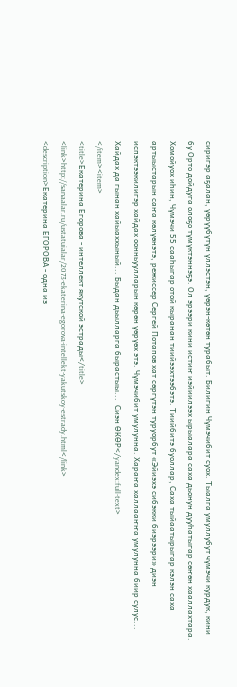сиригэр аҕалан, үөрүүбүтүн үллэстэн, үөрэн-көтөн турабыт. Билигин Чүмэчибит суох. Тыалга умуллубут чүмэчи курдук, кини бу Орто дойдуга олоҕо түмүктэннэҕэ. Ол эрээри кини истиҥ иэйиилээх ырыалара саха дьонун дууһатыгар сөҥөн хааллахтара. Хомойуох иһин, Чүмэчи 55 сааһыгар отой кыранан тиийээхтээбэтэ. Тиийбитэ буоллар, Саха тыйаатырыгар кэлэн саха артыыстарын саҥа көлүөнэтэ, режиссер Сергей Потапов хат сөргүтэн туруорбут «Эйиэхэ сибэкки биэрээри» диэн испэктээкилигэр хайдах оонньуулларын көрөн үөрүөх этэ. Чүмэчибит умулунна. Хараҥа халлааҥҥа умулунна биир сулус... Хайдах да гынан хайыаххыный... Быдан дьылларга бырастыы...  Сиэн ӨКӨР</yandex:full-text>
</item><item>
<title>Екатерина Егорова - интеллект якутской эстрады</title>
<link>http://sanaalar.ru/ustatuialar/2073-ekaterina-egorova-intellekt-yakutskoy-estrady.html</link>
<description>Екатерина ЕГОРОВА - одна из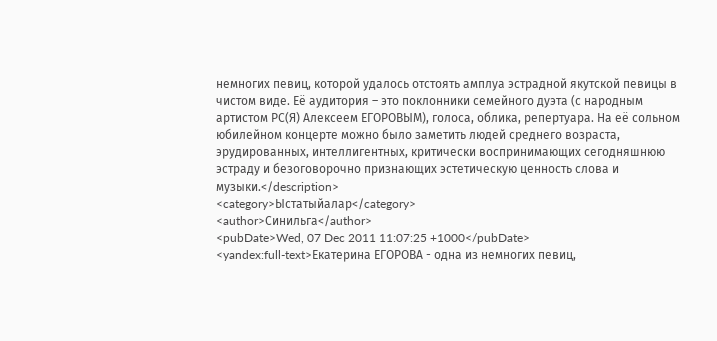немногих певиц, которой удалось отстоять амплуа эстрадной якутской певицы в чистом виде. Её аудитория – это поклонники семейного дуэта (с народным артистом РС(Я) Алексеем ЕГОРОВЫМ), голоса, облика, репертуара. На её сольном юбилейном концерте можно было заметить людей среднего возраста, эрудированных, интеллигентных, критически воспринимающих сегодняшнюю эстраду и безоговорочно признающих эстетическую ценность слова и музыки.</description>
<category>Ыстатыйалар</category>
<author>Синильга</author>
<pubDate>Wed, 07 Dec 2011 11:07:25 +1000</pubDate>
<yandex:full-text>Екатерина ЕГОРОВА - одна из немногих певиц,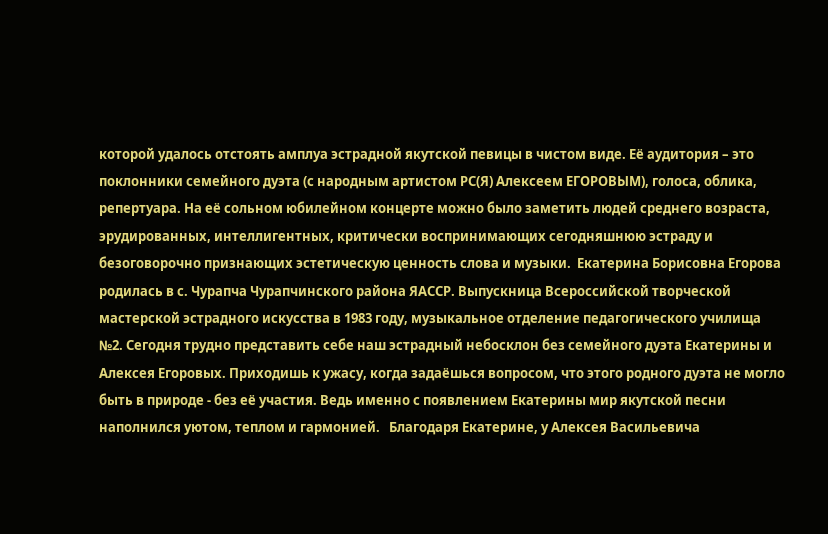которой удалось отстоять амплуа эстрадной якутской певицы в чистом виде. Её аудитория – это поклонники семейного дуэта (с народным артистом РС(Я) Алексеем ЕГОРОВЫМ), голоса, облика, репертуара. На её сольном юбилейном концерте можно было заметить людей среднего возраста, эрудированных, интеллигентных, критически воспринимающих сегодняшнюю эстраду и безоговорочно признающих эстетическую ценность слова и музыки.  Екатерина Борисовна Егорова родилась в с. Чурапча Чурапчинского района ЯАССР. Выпускница Всероссийской творческой мастерской эстрадного искусства в 1983 году, музыкальное отделение педагогического училища №2. Сегодня трудно представить себе наш эстрадный небосклон без семейного дуэта Екатерины и Алексея Егоровых. Приходишь к ужасу, когда задаёшься вопросом, что этого родного дуэта не могло быть в природе - без её участия. Ведь именно с появлением Екатерины мир якутской песни наполнился уютом, теплом и гармонией.   Благодаря Екатерине, у Алексея Васильевича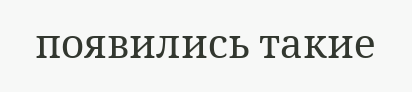появились такие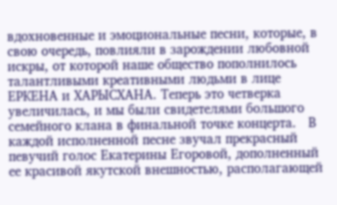вдохновенные и эмоциональные песни, которые, в свою очередь, повлияли в зарождении любовной искры, от которой наше общество пополнилось талантливыми креативными людьми в лице ЕРКЕНА и ХАРЫСХАНА. Теперь это четверка увеличилась, и мы были свидетелями большого семейного клана в финальной точке концерта.   В каждой исполненной песне звучал прекрасный певучий голос Екатерины Егоровой, дополненный ее красивой якутской внешностью, располагающей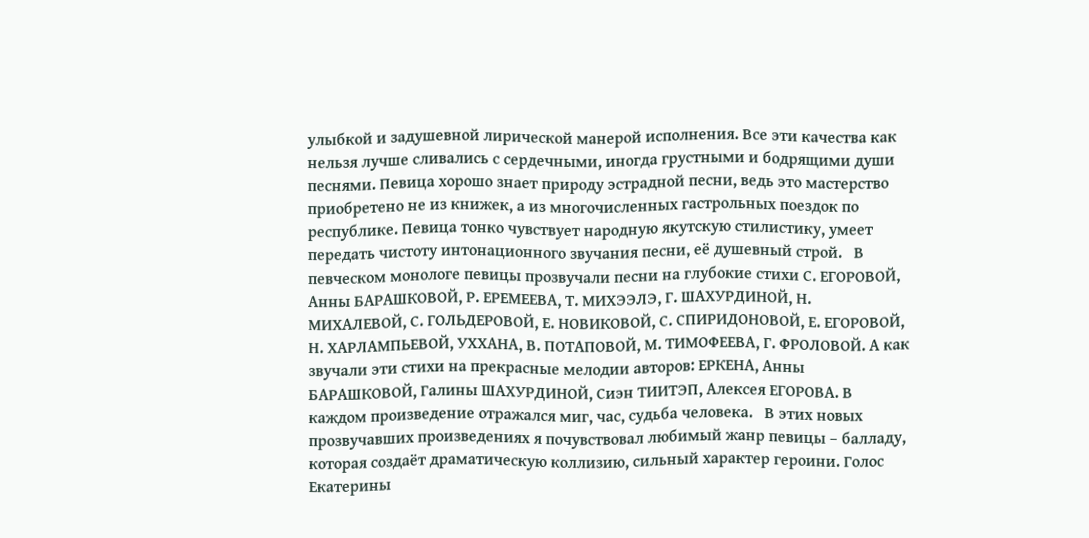улыбкой и задушевной лирической манерой исполнения. Все эти качества как нельзя лучше сливались с сердечными, иногда грустными и бодрящими души песнями. Певица хорошо знает природу эстрадной песни, ведь это мастерство приобретено не из книжек, а из многочисленных гастрольных поездок по республике. Певица тонко чувствует народную якутскую стилистику, умеет передать чистоту интонационного звучания песни, её душевный строй.   В певческом монологе певицы прозвучали песни на глубокие стихи С. ЕГОРОВОЙ, Анны БАРАШКОВОЙ, Р. ЕРЕМЕЕВА, Т. МИХЭЭЛЭ, Г. ШАХУРДИНОЙ, Н. МИХАЛЕВОЙ, С. ГОЛЬДЕРОВОЙ, Е. НОВИКОВОЙ, С. СПИРИДОНОВОЙ, Е. ЕГОРОВОЙ, Н. ХАРЛАМПЬЕВОЙ, УХХАНА, В. ПОТАПОВОЙ, М. ТИМОФЕЕВА, Г. ФРОЛОВОЙ. А как звучали эти стихи на прекрасные мелодии авторов: ЕРКЕНА, Анны БАРАШКОВОЙ, Галины ШАХУРДИНОЙ, Сиэн ТИИТЭП, Алексея ЕГОРОВА. В каждом произведение отражался миг, час, судьба человека.   В этих новых прозвучавших произведениях я почувствовал любимый жанр певицы – балладу, которая создаёт драматическую коллизию, сильный характер героини. Голос Екатерины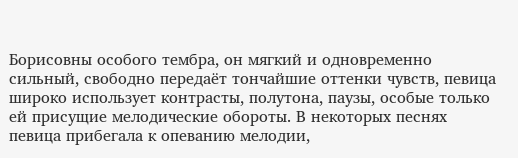Борисовны особого тембра, он мягкий и одновременно сильный, свободно передаёт тончайшие оттенки чувств, певица широко использует контрасты, полутона, паузы, особые только ей присущие мелодические обороты. В некоторых песнях певица прибегала к опеванию мелодии,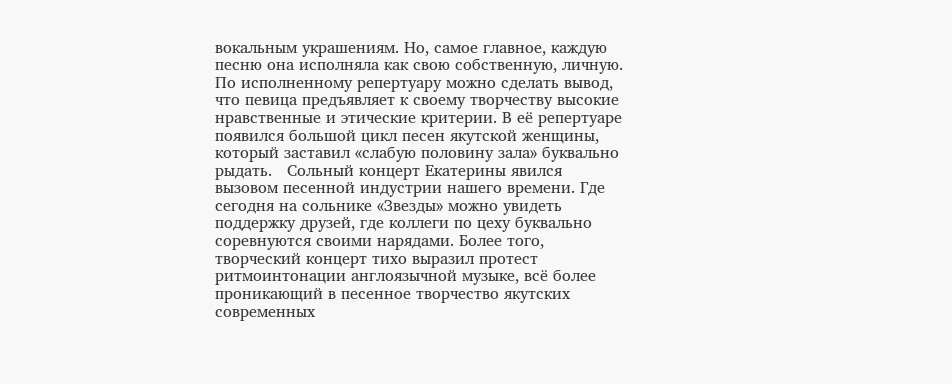вокальным украшениям. Но, самое главное, каждую песню она исполняла как свою собственную, личную.   По исполненному репертуару можно сделать вывод, что певица предъявляет к своему творчеству высокие нравственные и этические критерии. В её репертуаре появился большой цикл песен якутской женщины, который заставил «слабую половину зала» буквально рыдать.   Сольный концерт Екатерины явился вызовом песенной индустрии нашего времени. Где сегодня на сольнике «Звезды» можно увидеть поддержку друзей, где коллеги по цеху буквально соревнуются своими нарядами. Более того, творческий концерт тихо выразил протест ритмоинтонации англоязычной музыке, всё более проникающий в песенное творчество якутских современных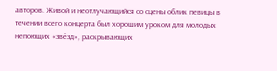авторов. Живой и неотлучающийся со сцены облик певицы в течении всего концерта был хорошим уроком для молодых непоющих «звёзд», раскрывающих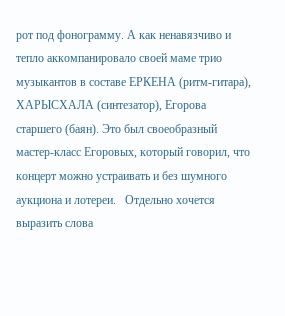рот под фонограмму. А как ненавязчиво и тепло аккомпанировало своей маме трио музыкантов в составе ЕРКЕНА (ритм-гитара), ХАРЫСХАЛА (синтезатор), Егорова старшего (баян). Это был своеобразный мастер-класс Егоровых, который говорил, что концерт можно устраивать и без шумного аукциона и лотереи.   Отдельно хочется выразить слова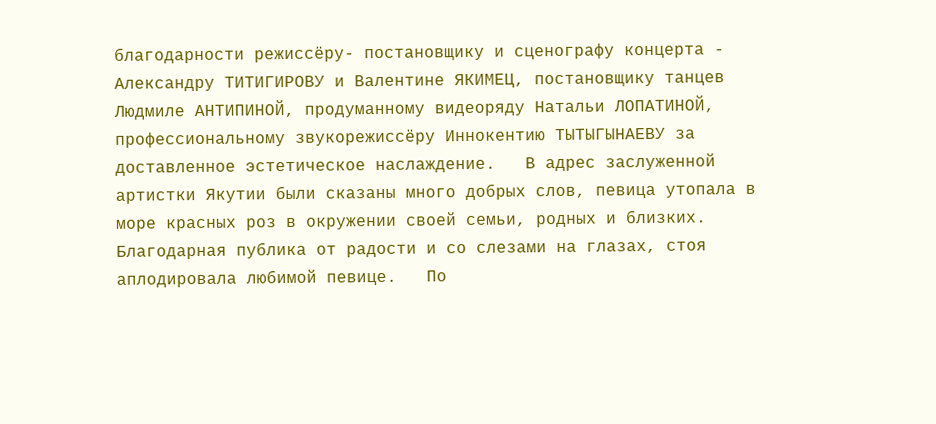благодарности режиссёру- постановщику и сценографу концерта - Александру ТИТИГИРОВУ и Валентине ЯКИМЕЦ, постановщику танцев Людмиле АНТИПИНОЙ, продуманному видеоряду Натальи ЛОПАТИНОЙ, профессиональному звукорежиссёру Иннокентию ТЫТЫГЫНАЕВУ за доставленное эстетическое наслаждение.   В адрес заслуженной артистки Якутии были сказаны много добрых слов, певица утопала в море красных роз в окружении своей семьи, родных и близких. Благодарная публика от радости и со слезами на глазах, стоя аплодировала любимой певице.   По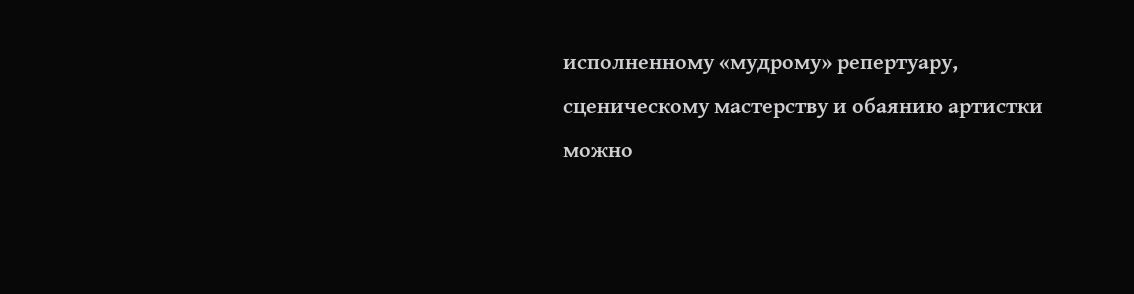исполненному «мудрому» репертуару, сценическому мастерству и обаянию артистки можно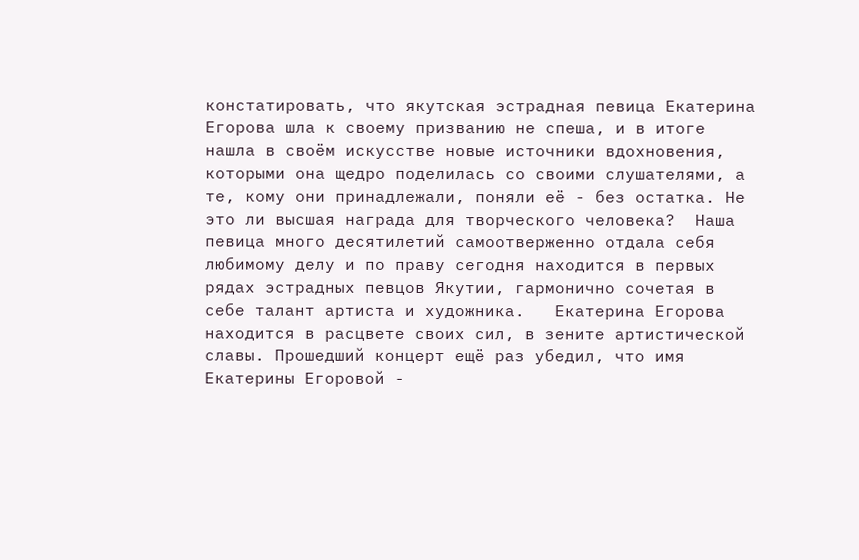констатировать, что якутская эстрадная певица Екатерина Егорова шла к своему призванию не спеша, и в итоге нашла в своём искусстве новые источники вдохновения, которыми она щедро поделилась со своими слушателями, а те, кому они принадлежали, поняли её - без остатка. Не это ли высшая награда для творческого человека?  Наша певица много десятилетий самоотверженно отдала себя любимому делу и по праву сегодня находится в первых рядах эстрадных певцов Якутии, гармонично сочетая в себе талант артиста и художника.   Екатерина Егорова находится в расцвете своих сил, в зените артистической славы. Прошедший концерт ещё раз убедил, что имя Екатерины Егоровой -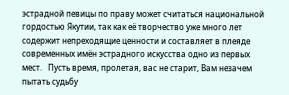эстрадной певицы по праву может считаться национальной гордостью Якутии, так как её творчество уже много лет содержит непреходящие ценности и составляет в плеяде современных имён эстрадного искусства одно из первых мест.   Пусть время, пролетая, вас не старит, Вам незачем пытать судьбу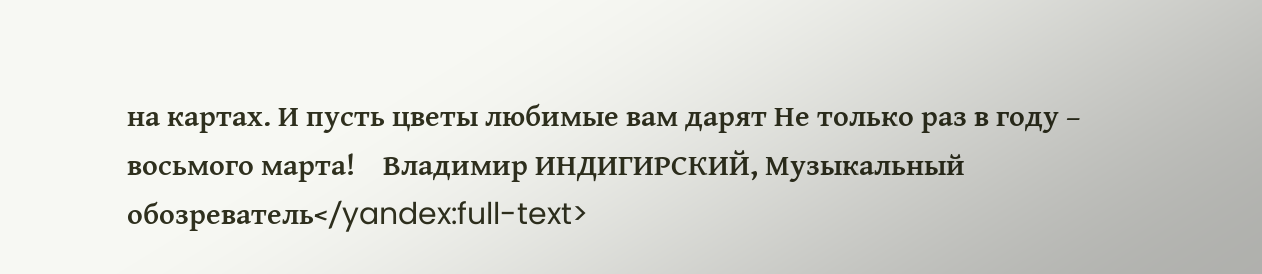на картах. И пусть цветы любимые вам дарят Не только раз в году – восьмого марта!    Владимир ИНДИГИРСКИЙ, Музыкальный обозреватель</yandex:full-text>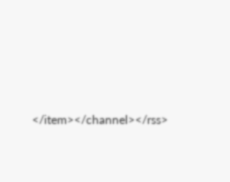</item></channel></rss>